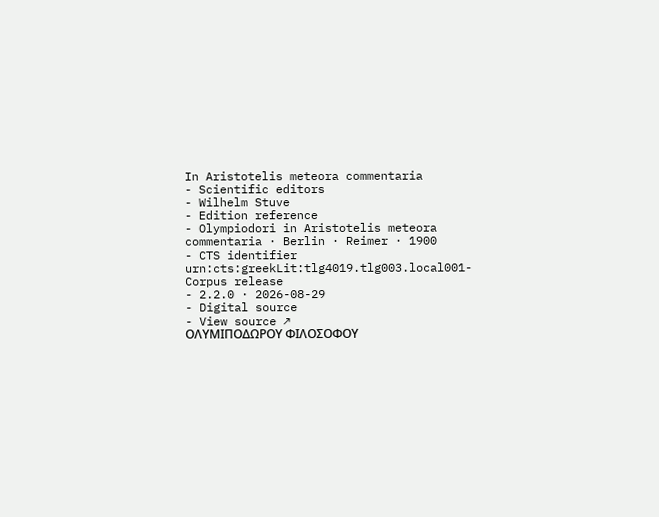In Aristotelis meteora commentaria
- Scientific editors
- Wilhelm Stuve
- Edition reference
- Olympiodori in Aristotelis meteora commentaria · Berlin · Reimer · 1900
- CTS identifier
urn:cts:greekLit:tlg4019.tlg003.local001- Corpus release
- 2.2.0 · 2026-08-29
- Digital source
- View source ↗
ΟΛΥΜΙΠΟΔΩΡΟΥ ΦΙΛΟΣΟΦΟΥ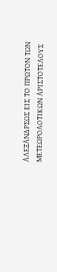ΑΛΕΞΑΝΔΡΣΩΣ ΕΙΣ ΤΟ ΠΡΩΤΟΝ ΤΩΝ ΜΕΤΕΩΡΟΛΟΤΙΚΩΝ ΑΡΙΣΤΟΤΕΛΟΥΣ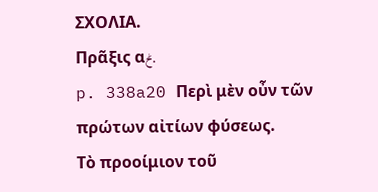ΣΧΟΛΙΑ.
Πρᾶξις αݲ.
p. 338a20 Περὶ μὲν οὖν τῶν πρώτων αἰτίων φύσεως.
Τὸ προοίμιον τοῦ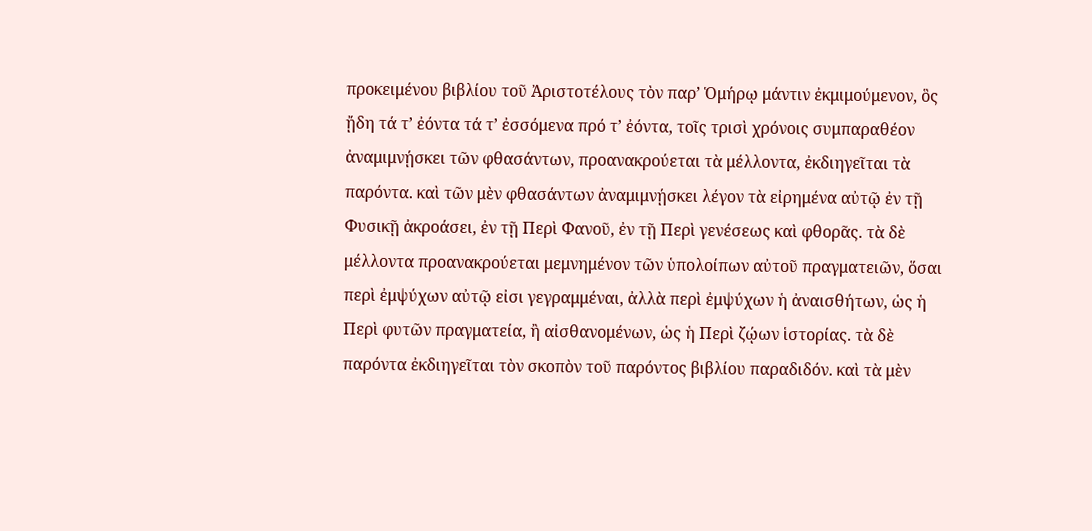προκειμένου βιβλίου τοῦ Ἀριστοτέλους τὸν παρ’ Ὁμήρῳ μάντιν ἐκμιμούμενον, ὃς ᾔδη τά τ’ ἐόντα τά τ’ ἐσσόμενα πρό τ’ ἐόντα, τοῖς τρισὶ χρόνοις συμπαραθέον ἀναμιμνῄσκει τῶν φθασάντων, προανακρούεται τὰ μέλλοντα, ἐκδιηγεῖται τὰ παρόντα. καὶ τῶν μὲν φθασάντων ἀναμιμνῄσκει λέγον τὰ εἰρημένα αὐτῷ ἐν τῇ Φυσικῇ ἀκροάσει, ἐν τῇ Περὶ Φανοῦ, ἐν τῇ Περὶ γενέσεως καὶ φθορᾶς. τὰ δὲ μέλλοντα προανακρούεται μεμνημένον τῶν ὑπολοίπων αὐτοῦ πραγματειῶν, ὅσαι περὶ ἐμψύχων αὐτῷ εἰσι γεγραμμέναι, ἀλλὰ περὶ ἐμψύχων ἡ ἀναισθήτων, ὡς ἡ Περὶ φυτῶν πραγματεία, ἢ αἰσθανομένων, ὡς ἡ Περὶ ζῴων ἱστορίας. τὰ δὲ παρόντα ἐκδιηγεῖται τὸν σκοπὸν τοῦ παρόντος βιβλίου παραδιδόν. καὶ τὰ μὲν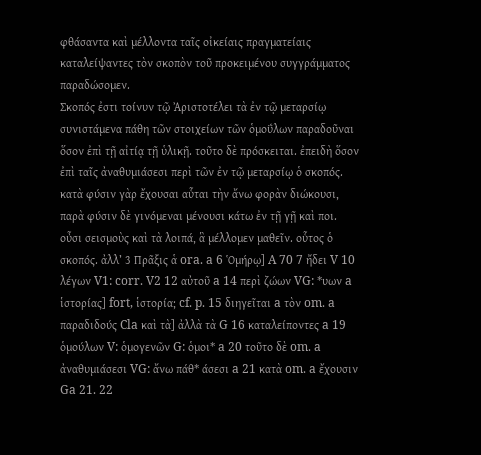φθάσαντα καὶ μέλλοντα ταῖς οἰκείαις πραγματείαις καταλείψαντες τὸν σκοπὸν τοῦ προκειμένου συγγράμματος παραδώσομεν.
Σκοπός ἐστι τοίνυν τῷ Ἀριστοτέλει τὰ ἐν τῷ μεταρσίῳ συνιστάμενα πάθη τῶν στοιχείων τῶν ὁμοΰλων παραδοῦναι ὅσον ἐπὶ τῇ αἰτίᾳ τῇ ὑλικῇ. τοῦτο δὲ πρόσκειται. ἐπειδὴ ὅσον ἐπὶ ταῖς ἀναθυμιάσεσι περὶ τῶν ἐν τῷ μεταρσίῳ ὁ σκοπός. κατὰ φύσιν γὰρ ἔχουσαι αὗται τὴν ἄνω φορὰν διώκουσι, παρὰ φύσιν δὲ γινόμεναι μένουσι κάτω ἐν τῇ γῇ καὶ ποι. οὖσι σεισμοὺς καὶ τὰ λοιπά, ἃ μέλλομεν μαθεῖν. οὗτος ὁ σκοπός. ἀλλ’ 3 Πρᾶξις ἁ ora. a 6 Ὁμήρῳ] A 70 7 ἤδει V 10 λέγων V1: corr. V2 12 αὐτοῦ a 14 περὶ ζώων VG: *υων a ἱστορίας] fort, ἱστορία; cf. p. 15 διηγεῖται a τὸν om. a παραδιδούς Cla καὶ τὰ] ἀλλὰ τὰ G 16 καταλείποντες a 19 ὁμούλων V: ὁμογενῶν G: ὁμοι* a 20 τοῦτο δὲ om. a ἀναθυμιάσεσι VG: ἄνω πάθ* άσεσι a 21 κατὰ om. a ἔχουσιν Ga 21. 22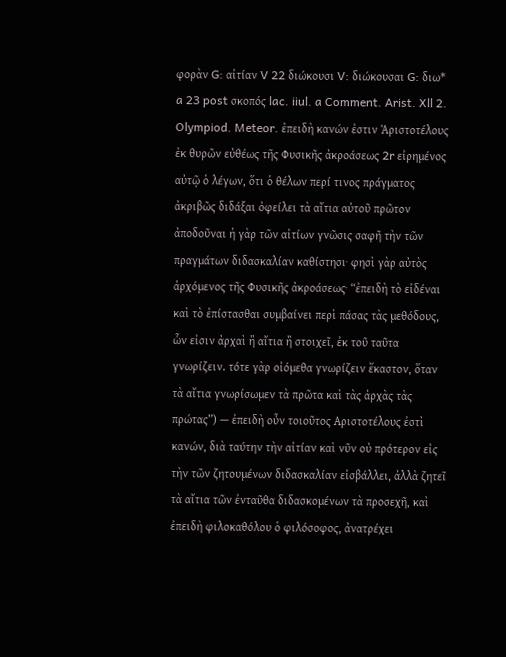φορὰν G: αἰτίαν V 22 διώκουσι V: διώκουσαι G: διω* a 23 post σκοπός lac. iiul. a Comment. Arist. Xll 2. Olympiod. Meteor. ἐπειδὴ κανών ἐστιν Ἀριστοτέλους ἐκ θυρῶν εὐθέως τῆς Φυσικῆς ἀκροάσεως 2r εἰρημένος αὐτῷ ὁ λέγων, ὅτι ὁ θέλων περί τινος πράγματος ἀκριβῶς διδάξαι ὀφείλει τὰ αἴτια αὐτοῦ πρῶτον ἀποδοῦναι ἡ γὰρ τῶν αἰτίων γνῶσις σαφῆ τὴν τῶν πραγμάτων διδασκαλίαν καθίστησι· φησὶ γὰρ αὐτὸς ἀρχόμενος τῆς Φυσικῆς ἀκροάσεως· “ἐπειδὴ τὸ εἰδέναι καὶ τὸ ἐπίστασθαι συμβαίνει περὶ πάσας τὰς μεθόδους, ὧν εἰσιν ἀρχαὶ ἢ αἴτια ἢ στοιχεῖ, ἐκ τοῦ ταῦτα γνωρίζειν. τότε γὰρ οἰόμεθα γνωρίζειν ἕκαστον, ὅταν τὰ αἴτια γνωρίσωμεν τὰ πρῶτα καὶ τὰς ἀρχὰς τὰς πρώτας”) — ἐπειδὴ οὖν τοιοῦτος Αριστοτέλους ἐστὶ κανών, διὰ ταύτην τὴν αἰτίαν καὶ νῦν οὐ πρότερον εἰς τὴν τῶν ζητουμένων διδασκαλίαν εἰσβάλλει, ἀλλὰ ζητεῖ τὰ αἴτια τῶν ἐνταῦθα διδασκομένων τὰ προσεχῆ, καὶ ἐπειδὴ φιλοκαθόλου ὁ φιλόσοφος, ἀνατρέχει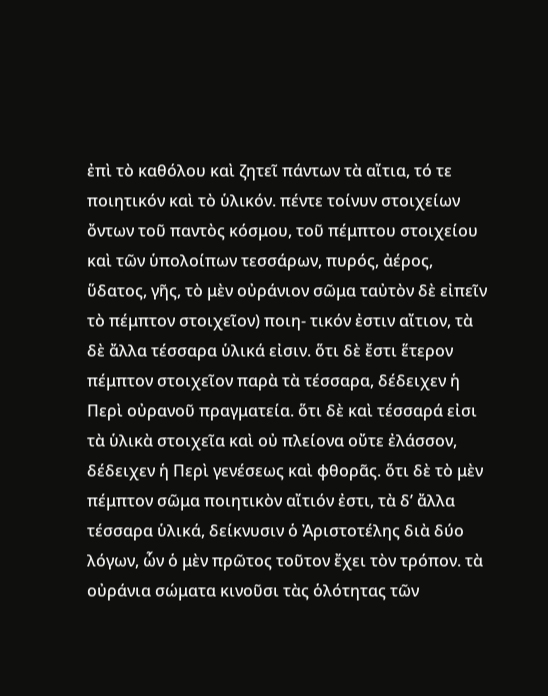ἐπὶ τὸ καθόλου καὶ ζητεῖ πάντων τὰ αἴτια, τό τε ποιητικόν καὶ τὸ ὑλικόν. πέντε τοίνυν στοιχείων ὄντων τοῦ παντὸς κόσμου, τοῦ πέμπτου στοιχείου καὶ τῶν ὑπολοίπων τεσσάρων, πυρός, ἀέρος, ὕδατος, γῆς, τὸ μὲν οὐράνιον σῶμα ταὐτὸν δὲ εἰπεῖν τὸ πέμπτον στοιχεῖον) ποιη- τικόν ἐστιν αἴτιον, τὰ δὲ ἄλλα τέσσαρα ὑλικά εἰσιν. ὅτι δὲ ἔστι ἕτερον πέμπτον στοιχεῖον παρὰ τὰ τέσσαρα, δέδειχεν ἡ Περὶ οὐρανοῦ πραγματεία. ὅτι δὲ καὶ τέσσαρά εἰσι τὰ ὑλικὰ στοιχεῖα καὶ οὐ πλείονα οὔτε ἐλάσσον, δέδειχεν ἡ Περὶ γενέσεως καὶ φθορᾶς. ὅτι δὲ τὸ μὲν πέμπτον σῶμα ποιητικὸν αἴτιόν ἐστι, τὰ δ’ ἄλλα τέσσαρα ὑλικά, δείκνυσιν ὁ Ἀριστοτέλης διὰ δύο λόγων, ὧν ὁ μὲν πρῶτος τοῦτον ἔχει τὸν τρόπον. τὰ οὐράνια σώματα κινοῦσι τὰς ὁλότητας τῶν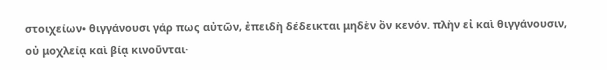στοιχείων• θιγγάνουσι γάρ πως αὐτῶν, ἐπειδὴ δέδεικται μηδὲν ὂν κενόν. πλὴν εἰ καὶ θιγγάνουσιν, οὐ μοχλείᾳ καὶ βίᾳ κινοῦνται·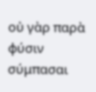οὐ γὰρ παρὰ φύσιν σύμπασαι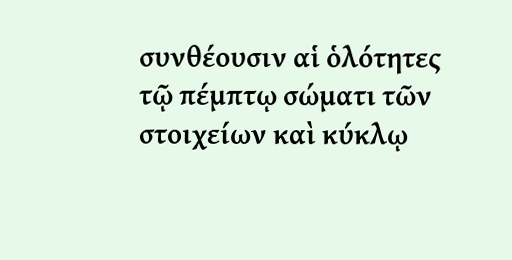συνθέουσιν αἱ ὁλότητες τῷ πέμπτῳ σώματι τῶν στοιχείων καὶ κύκλῳ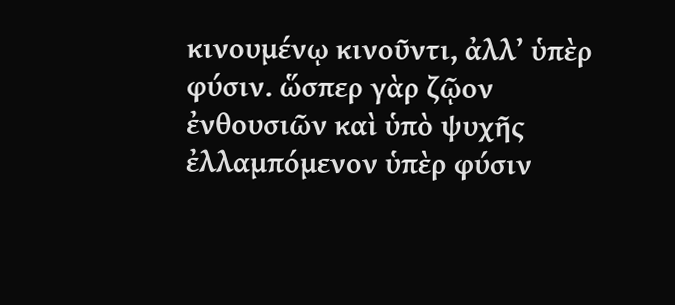κινουμένῳ κινοῦντι, ἀλλ’ ὑπὲρ φύσιν. ὥσπερ γὰρ ζῷον ἐνθουσιῶν καὶ ὑπὸ ψυχῆς ἐλλαμπόμενον ὑπὲρ φύσιν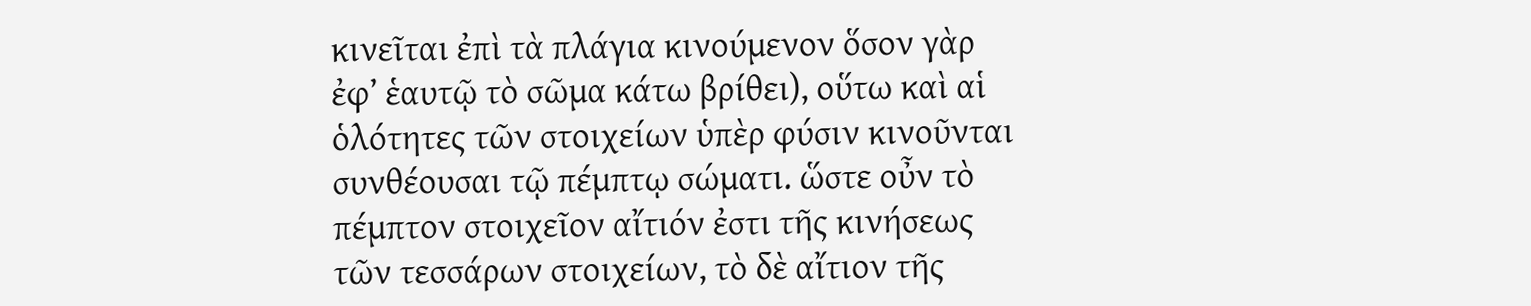κινεῖται ἐπὶ τὰ πλάγια κινούμενον ὅσον γὰρ ἐφ’ ἑαυτῷ τὸ σῶμα κάτω βρίθει), οὕτω καὶ αἱ ὁλότητες τῶν στοιχείων ὑπὲρ φύσιν κινοῦνται συνθέουσαι τῷ πέμπτῳ σώματι. ὥστε οὖν τὸ πέμπτον στοιχεῖον αἴτιόν ἐστι τῆς κινήσεως τῶν τεσσάρων στοιχείων, τὸ δὲ αἴτιον τῆς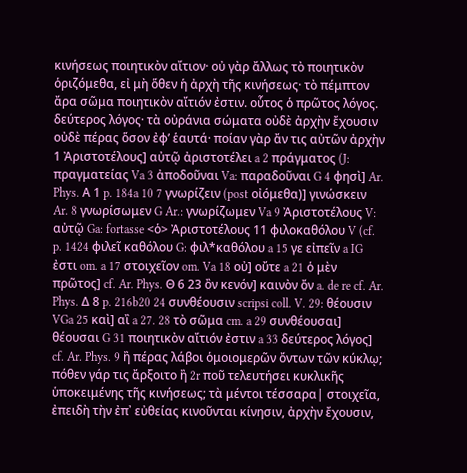κινήσεως ποιητικὸν αἴτιον· οὐ γὰρ ἄλλως τὸ ποιητικὸν ὁριζόμεθα, εἰ μὴ ὅθεν ἡ ἀρχὴ τῆς κινήσεως· τὸ πέμπτον ἄρα σῶμα ποιητικὸν αἴτιόν ἐστιν. οὗτος ὁ πρῶτος λόγος. δεύτερος λόγος· τὰ οὐράνια σώματα οὐδὲ ἀρχὴν ἔχουσιν οὐδὲ πέρας ὅσον ἐφ’ ἑαυτά· ποίαν γὰρ ἄν τις αὐτῶν ἀρχὴν 1 Ἀριστοτέλους] αὐτῷ ἀριστοτέλει a 2 πράγματος (J: πραγματείας Va 3 ἀποδοῦναι Va: παραδοῦναι G 4 φησὶ] Ar. Phys. Α 1 p. 184a 10 7 γνωρίζειν (post οἰόμεθα)] γινώσκειν Ar. 8 γνωρίσωμεν G Ar.: γνωρίζωμεν Va 9 Ἀριστοτέλους V: αὐτῷ Ga: fortasse <ὁ> Ἀριστοτέλους 11 φιλοκαθόλου V (cf. p. 1424 φιλεῖ καθόλου G: φιλ*καθόλου a 15 γε εἰπεῖν a IG ἐστι om. a 17 στοιχεῖον om. Va 18 οὐ] οὔτε a 21 ὁ μὲν πρῶτος] cf. Ar. Phys. Θ 6 23 ὂν κενόν] καινὸν ὄν a. de re cf. Ar. Phys. Δ 8 p. 216b20 24 συνθέουσιν scripsi coll. V. 29: θέουσιν VGa 25 καὶ] αἲ a 27. 28 τὸ σῶμα cm. a 29 συνθέουσαι] θέουσαι G 31 ποιητικὸν αἴτιόν ἐστιν a 33 δεύτερος λόγος] cf. Ar. Phys. 9 ἢ πέρας λάβοι ὁμοιομερῶν ὄντων τῶν κύκλῳ; πόθεν γάρ τις ἄρξοιτο ἢ 2r ποῦ τελευτήσει κυκλικῆς ὑποκειμένης τῆς κινήσεως; τὰ μέντοι τέσσαρα| στοιχεῖα, ἐπειδὴ τὴν ἐπ᾿ εὐθείας κινοῦνται κίνησιν, ἀρχὴν ἔχουσιν,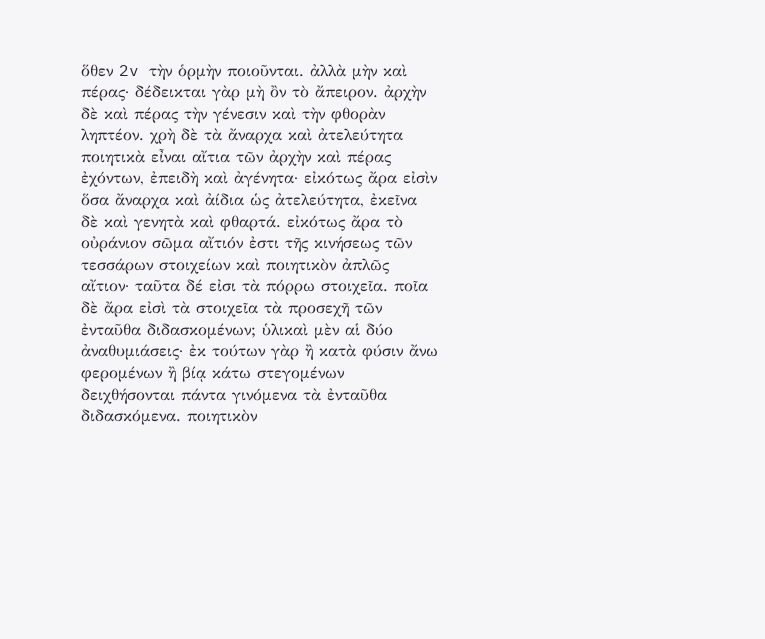ὅθεν 2v τὴν ὁρμὴν ποιοῦνται. ἀλλὰ μὴν καὶ πέρας· δέδεικται γὰρ μὴ ὂν τὸ ἄπειρον. ἀρχὴν δὲ καὶ πέρας τὴν γένεσιν καὶ τὴν φθορὰν ληπτέον. χρὴ δὲ τὰ ἄναρχα καὶ ἀτελεύτητα ποιητικὰ εἶναι αἴτια τῶν ἀρχὴν καὶ πέρας ἐχόντων, ἐπειδὴ καὶ ἀγένητα· εἰκότως ἄρα εἰσὶν ὅσα ἄναρχα καὶ ἀίδια ὡς ἀτελεύτητα, ἐκεῖνα δὲ καὶ γενητὰ καὶ φθαρτά. εἰκότως ἄρα τὸ οὐράνιον σῶμα αἴτιόν ἐστι τῆς κινήσεως τῶν τεσσάρων στοιχείων καὶ ποιητικὸν ἀπλῶς αἴτιον· ταῦτα δέ εἰσι τὰ πόρρω στοιχεῖα. ποῖα δὲ ἄρα εἰσὶ τὰ στοιχεῖα τὰ προσεχῆ τῶν ἐνταῦθα διδασκομένων; ὑλικαὶ μὲν αἱ δύο ἀναθυμιάσεις· ἐκ τούτων γὰρ ἢ κατὰ φύσιν ἄνω φερομένων ἢ βίᾳ κάτω στεγομένων δειχθήσονται πάντα γινόμενα τὰ ἐνταῦθα διδασκόμενα. ποιητικὸν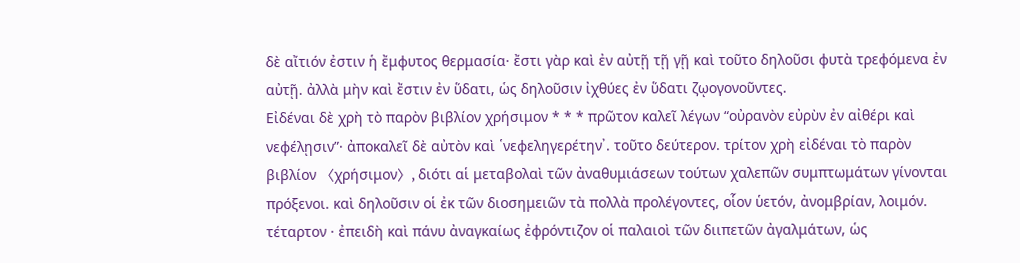δὲ αἴτιόν ἐστιν ἡ ἔμφυτος θερμασία· ἔστι γὰρ καὶ ἐν αὐτῇ τῇ γῇ καὶ τοῦτο δηλοῦσι φυτὰ τρεφόμενα ἐν αὐτῇ. ἀλλὰ μὴν καὶ ἔστιν ἐν ὕδατι, ὡς δηλοῦσιν ἰχθύες ἐν ὕδατι ζῳογονοῦντες.
Εἰδέναι δὲ χρὴ τὸ παρὸν βιβλίον χρήσιμον * * * πρῶτον καλεῖ λέγων “οὐρανὸν εὐρὺν ἐν αἰθέρι καὶ νεφέλῃσιν”· ἀποκαλεῖ δὲ αὐτὸν καὶ ῾νεφεληγερέτην᾿. τοῦτο δεύτερον. τρίτον χρὴ εἰδέναι τὸ παρὸν βιβλίον 〈χρήσιμον〉, διότι αἱ μεταβολαὶ τῶν ἀναθυμιάσεων τούτων χαλεπῶν συμπτωμάτων γίνονται πρόξενοι. καὶ δηλοῦσιν οἱ ἐκ τῶν διοσημειῶν τὰ πολλὰ προλέγοντες, οἷον ὑετόν, ἀνομβρίαν, λοιμόν. τέταρτον · ἐπειδὴ καὶ πάνυ ἀναγκαίως ἐφρόντιζον οἱ παλαιοὶ τῶν διιπετῶν ἀγαλμάτων, ὡς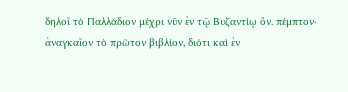δηλοῖ τὸ Παλλάδιον μέχρι νῦν ἐν τῷ Βυζαντίῳ ὄν. πέμπτον· ἀναγκαῖον τὸ πρῶτον βιβλίον, διότι καὶ ἐν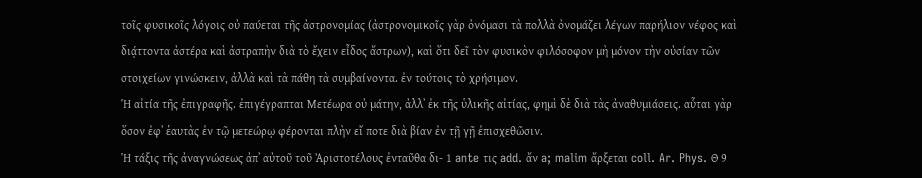τοῖς φυσικοῖς λόγοις οὐ παύεται τῆς ἀστρονομίας (ἀστρονομικοῖς γὰρ ὀνόμασι τὰ πολλὰ ὀνομάζει λέγων παρήλιον νέφος καὶ διᾴττοντα ἀστέρα καὶ ἀστραπὴν διὰ τὸ ἔχειν εἶδος ἄστρων), καὶ ὅτι δεῖ τὸν φυσικὸν φιλόσοφον μὴ μόνον τὴν οὐσίαν τῶν στοιχείων γινώσκειν, ἀλλὰ καὶ τὰ πάθη τὰ συμβαίνοντα. ἐν τούτοις τὸ χρήσιμον.
Ἡ αἰτία τῆς ἐπιγραφῆς. ἐπιγέγραπται Μετέωρα οὐ μάτην, ἀλλ᾿ ἐκ τῆς ὑλικῆς αἰτίας, φημὶ δὲ διὰ τὰς ἀναθυμιάσεις. αὗται γὰρ ὅσον ἐφ᾿ ἑαυτὰς ἐν τῷ μετεώρῳ φέρονται πλὴν εἴ ποτε διὰ βίαν ἐν τῇ γῇ ἐπισχεθῶσιν.
Ἡ τάξις τῆς ἀναγνώσεως ἀπ᾿ αὐτοῦ τοῦ Ἀριστοτέλους ἐνταῦθα δι- 1 ante τις add. ἄν a; malim ἄρξεται coll. Ar. Phys. Θ 9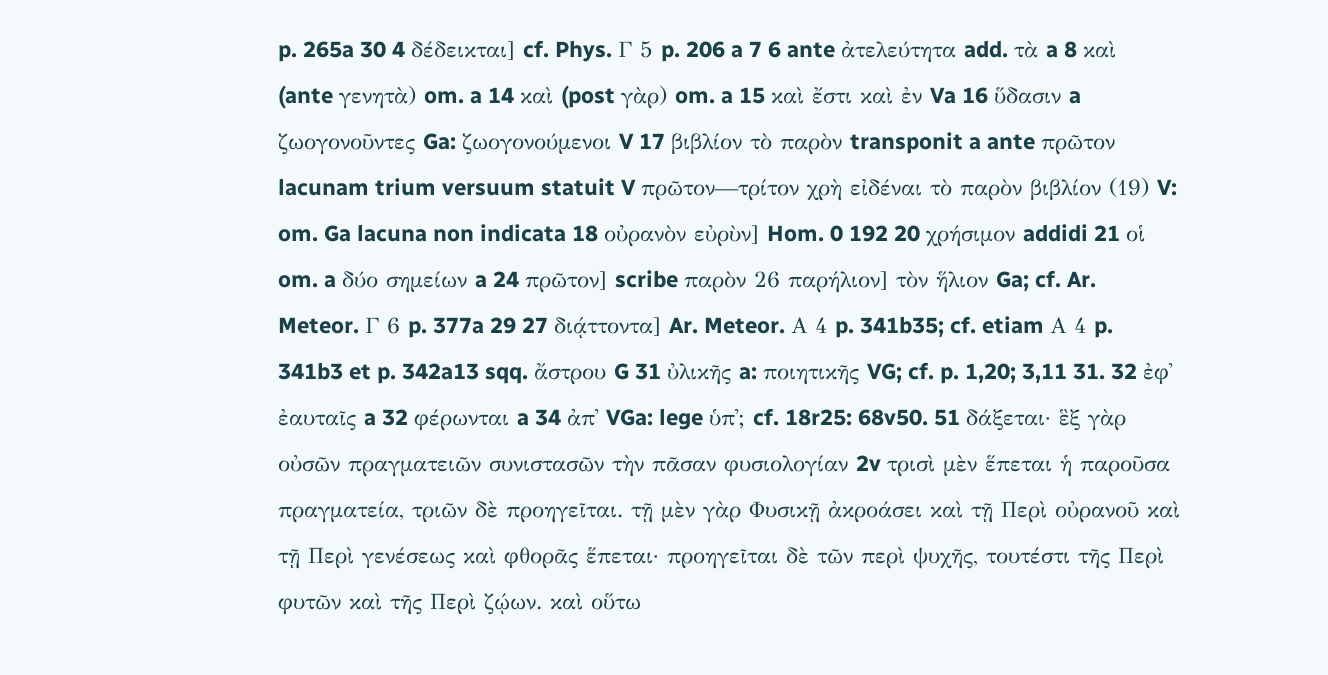p. 265a 30 4 δέδεικται] cf. Phys. Γ 5 p. 206 a 7 6 ante ἀτελεύτητα add. τὰ a 8 καὶ (ante γενητὰ) om. a 14 καὶ (post γὰρ) om. a 15 καὶ ἔστι καὶ ἐν Va 16 ὕδασιν a ζωογονοῦντες Ga: ζωογονούμενοι V 17 βιβλίον τὸ παρὸν transponit a ante πρῶτον lacunam trium versuum statuit V πρῶτον—τρίτον χρὴ εἰδέναι τὸ παρὸν βιβλίον (19) V: om. Ga lacuna non indicata 18 οὐρανὸν εὐρὺν] Hom. 0 192 20 χρήσιμον addidi 21 οἱ om. a δύο σημείων a 24 πρῶτον] scribe παρὸν 26 παρήλιον] τὸν ἥλιον Ga; cf. Ar. Meteor. Γ 6 p. 377a 29 27 διᾴττοντα] Ar. Meteor. Α 4 p. 341b35; cf. etiam Α 4 p. 341b3 et p. 342a13 sqq. ἄστρου G 31 ὐλικῆς a: ποιητικῆς VG; cf. p. 1,20; 3,11 31. 32 ἐφ᾿ ἐαυταῖς a 32 φέρωνται a 34 ἀπ᾿ VGa: lege ὑπ᾿; cf. 18r25: 68v50. 51 δάξεται· ἓξ γὰρ οὐσῶν πραγματειῶν συνιστασῶν τὴν πᾶσαν φυσιολογίαν 2v τρισὶ μὲν ἕπεται ἡ παροῦσα πραγματεία, τριῶν δὲ προηγεῖται. τῇ μὲν γὰρ Φυσικῇ ἀκροάσει καὶ τῇ Περὶ οὐρανοῦ καὶ τῇ Περὶ γενέσεως καὶ φθορᾶς ἕπεται· προηγεῖται δὲ τῶν περὶ ψυχῆς, τουτέστι τῆς Περὶ φυτῶν καὶ τῆς Περὶ ζῴων. καὶ οὕτω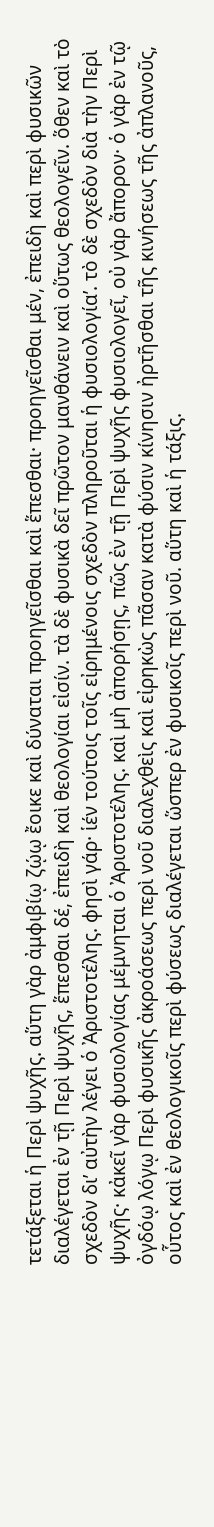τετάξεται ἡ Περὶ ψυχῆς. αὕτη γὰρ ἀμφιβίῳ ζῴῳ ἔοικε καὶ δύναται προηγεῖσθαι καὶ ἕπεσθαι· προηγεῖσθαι μέν, ἐπειδὴ καὶ περὶ φυσικῶν διαλέγεται ἐν τῇ Περὶ ψυχῆς, ἕπεσθαι δέ, ἐπειδὴ καὶ θεολογίαι εἰσίν. τὰ δὲ φυσικὰ δεῖ πρῶτον μανθάνειν καὶ οὕτως θεολογεῖν. ὅθεν καὶ τὸ σχεδὸν δι’ αὐτὴν λέγει ὁ Ἀριστοτέλης. φησὶ γάρ· ἱέν τούτοις τοῖς εἰρημένοις σχεδὸν πληροῦται ἡ φυσιολογία’. τὸ δὲ σχεδὸν διὰ τὴν Περὶ ψυχῆς· κἀκεῖ γὰρ φυσιολογίας μέμνηται ὁ Ἀριστοτέλης. καὶ μὴ ἀπορήσῃς, πῶς ἐν τῇ Περὶ ψυχῆς φυσιολογεῖ, οὐ γὰρ ἄπορον· ὁ γὰρ ἐν τῷ ὀγδόῳ λόγῳ Περὶ φυσικῆς ἀκροάσεως περὶ νοῦ διαλεχθεὶς καὶ εἰρηκὼς πᾶσαν κατὰ φύσιν κίνησιν ἠρτῆσθαι τῆς κινήσεως τῆς ἀπλανοῦς, οὗτος καὶ ἐν θεολογικοῖς περὶ φύσεως διαλέγεται ὥσπερ ἐν φυσικοῖς περὶ νοῦ. αὕτη καὶ ἡ τάξις.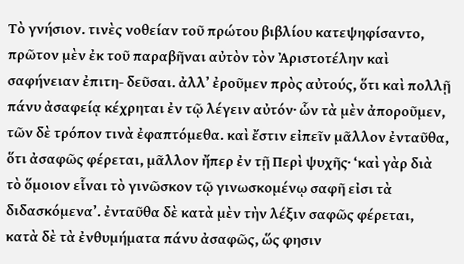Τὸ γνήσιον. τινὲς νοθείαν τοῦ πρώτου βιβλίου κατεψηφίσαντο, πρῶτον μὲν ἐκ τοῦ παραβῆναι αὐτὸν τὸν Ἀριστοτέλην καὶ σαφήνειαν ἐπιτη- δεῦσαι. ἀλλ’ ἐροῦμεν πρὸς αὐτούς, ὅτι καὶ πολλῇ πάνυ ἀσαφείᾳ κέχρηται ἐν τῷ λέγειν αὐτόν· ὧν τὰ μὲν ἀποροῦμεν, τῶν δὲ τρόπον τινὰ ἐφαπτόμεθα. καὶ ἔστιν εἰπεῖν μᾶλλον ἐνταῦθα, ὅτι ἀσαφῶς φέρεται, μᾶλλον ἤπερ ἐν τῇ Περὶ ψυχῆς· ‘καὶ γὰρ διὰ τὸ ὅμοιον εἷναι τὸ γινῶσκον τῷ γινωσκομένῳ σαφῆ εἰσι τὰ διδασκόμενα’. ἐνταῦθα δὲ κατὰ μὲν τὴν λέξιν σαφῶς φέρεται, κατὰ δὲ τὰ ἐνθυμήματα πάνυ ἀσαφῶς, ὥς φησιν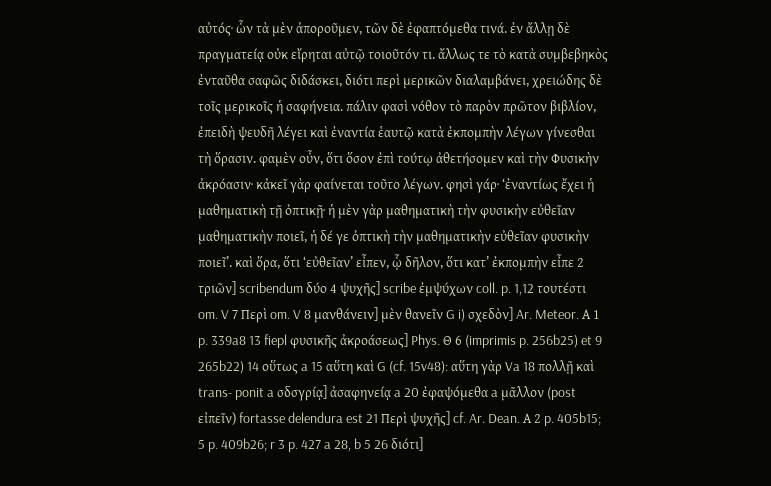αὐτός· ὧν τὰ μὲν ἀποροῦμεν, τῶν δὲ ἐφαπτόμεθα τινά. ἐν ἄλλῃ δὲ πραγματείᾳ οὐκ εἴρηται αὐτῷ τοιοῦτόν τι. ἄλλως τε τὸ κατὰ συμβεβηκὸς ἐνταῦθα σαφῶς διδάσκει, διότι περὶ μερικῶν διαλαμβάνει, χρειώδης δὲ τοῖς μερικοῖς ἡ σαφήνεια. πάλιν φασὶ νόθον τὸ παρὸν πρῶτον βιβλίον, ἐπειδὴ ψευδῆ λέγει καὶ ἐναντία ἑαυτῷ κατὰ ἐκπομπὴν λέγων γίνεσθαι τὴ ὅρασιν. φαμὲν οὖν, ὅτι ὅσον ἐπὶ τούτῳ ἀθετήσομεν καὶ τὴν Φυσικὴν ἀκρόασιν· κἀκεῖ γὰρ φαίνεται τοῦτο λέγων. φησὶ γάρ· ‘ἐναντίως ἔχει ἡ μαθηματικὴ τῇ ὀπτικῇ· ἡ μὲν γὰρ μαθηματικὴ τὴν φυσικὴν εὐθεῖαν μαθηματικὴν ποιεῖ, ἡ δέ γε ὀπτικὴ τὴν μαθηματικὴν εὐθεῖαν φυσικὴν ποιεῖ’. καὶ ὅρα, ὅτι ‘εὐθεῖαν’ εἶπεν, ᾧ δῆλον, ὅτι κατ’ ἐκπομπὴν εἶπε 2 τριῶν] scribendum δύο 4 ψυχῆς] scribe ἐμψύχων coll. p. 1,12 τουτέστι om. V 7 Περὶ om. V 8 μανθάνειν] μὲν θανεῖν G i) σχεδὸν] Ar. Meteor. Α 1 p. 339a8 13 fiepl φυσικῆς ἀκροάσεως] Phys. Θ 6 (imprimis p. 256b25) et 9 265b22) 14 οὕτως a 15 αὕτη καὶ G (cf. 15v48): αὕτη γὰρ Va 18 πολλῇ καὶ trans- ponit a σδσγρίᾳ] ἀσαφηνείᾳ a 20 ἐφαψόμεθα a μᾶλλον (post εἰπεῖν) fortasse delendura est 21 Περὶ ψυχῆς] cf. Ar. Dean. Α 2 p. 405b15; 5 p. 409b26; r 3 p. 427 a 28, b 5 26 διότι]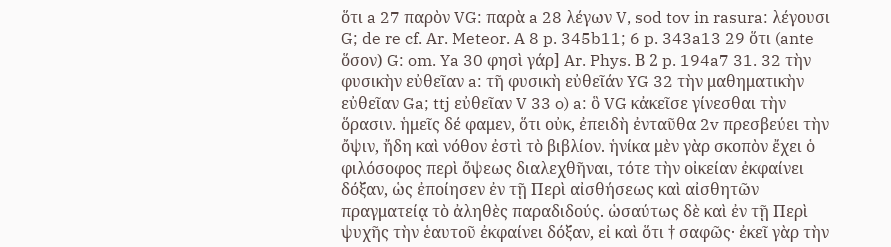ὅτι a 27 παρὸν VG: παρὰ a 28 λέγων V, sod tov in rasura: λέγουσι G; de re cf. Ar. Meteor. A 8 p. 345b11; 6 p. 343a13 29 ὅτι (ante ὅσον) G: om. Ya 30 φησὶ γάρ] Ar. Phys. Β 2 p. 194a7 31. 32 τὴν φυσικὴν εὐθεῖαν a: τῆ φυσικὴ εὐθεῖάν YG 32 τὴν μαθηματικὴν εὐθεῖαν Ga; ttj εὐθεῖαν V 33 o) a: ὃ VG κἀκεῖσε γίνεσθαι τὴν ὅρασιν. ἡμεῖς δέ φαμεν, ὅτι οὐκ, ἐπειδὴ ἐνταῦθα 2v πρεσβεύει τὴν ὄψιν, ἤδη καὶ νόθον ἐστὶ τὸ βιβλίον. ἡνίκα μὲν γὰρ σκοπὸν ἔχει ὁ φιλόσοφος περὶ ὄψεως διαλεχθῆναι, τότε τὴν οἰκείαν ἐκφαίνει δόξαν, ὡς ἐποίησεν ἐν τῇ Περὶ αἰσθήσεως καὶ αἰσθητῶν πραγματείᾳ τὸ ἀληθὲς παραδιδούς. ὡσαύτως δὲ καὶ ἐν τῇ Περὶ ψυχῆς τὴν ἑαυτοῦ ἐκφαίνει δόξαν, εἰ καὶ ὅτι † σαφῶς· ἐκεῖ γὰρ τὴν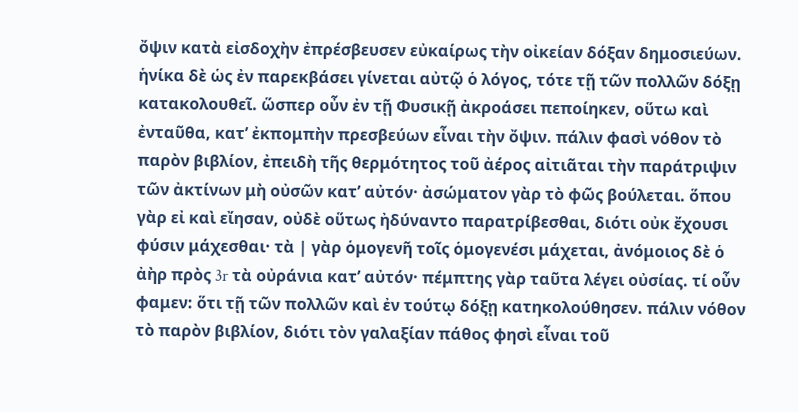ὄψιν κατὰ εἰσδοχὴν ἐπρέσβευσεν εὐκαίρως τὴν οἰκείαν δόξαν δημοσιεύων. ἡνίκα δὲ ὡς ἐν παρεκβάσει γίνεται αὐτῷ ὁ λόγος, τότε τῇ τῶν πολλῶν δόξῃ κατακολουθεῖ. ὥσπερ οὖν ἐν τῇ Φυσικῇ ἀκροάσει πεποίηκεν, οὕτω καὶ ἐνταῦθα, κατ’ ἐκπομπὴν πρεσβεύων εἶναι τὴν ὄψιν. πάλιν φασὶ νόθον τὸ παρὸν βιβλίον, ἐπειδὴ τῆς θερμότητος τοῦ ἀέρος αἰτιᾶται τὴν παράτριψιν τῶν ἀκτίνων μὴ οὐσῶν κατ’ αὐτόν· ἀσώματον γὰρ τὸ φῶς βούλεται. ὅπου γὰρ εἰ καὶ εἴησαν, οὐδὲ οὕτως ἠδύναντο παρατρίβεσθαι, διότι οὐκ ἔχουσι φύσιν μάχεσθαι· τὰ | γὰρ ὁμογενῆ τοῖς ὁμογενέσι μάχεται, ἀνόμοιος δὲ ὁ ἀὴρ πρὸς 3r τὰ οὐράνια κατ’ αὐτόν· πέμπτης γὰρ ταῦτα λέγει οὐσίας. τί οὖν φαμεν: ὅτι τῇ τῶν πολλῶν καὶ ἐν τούτῳ δόξῃ κατηκολούθησεν. πάλιν νόθον τὸ παρὸν βιβλίον, διότι τὸν γαλαξίαν πάθος φησὶ εἶναι τοῦ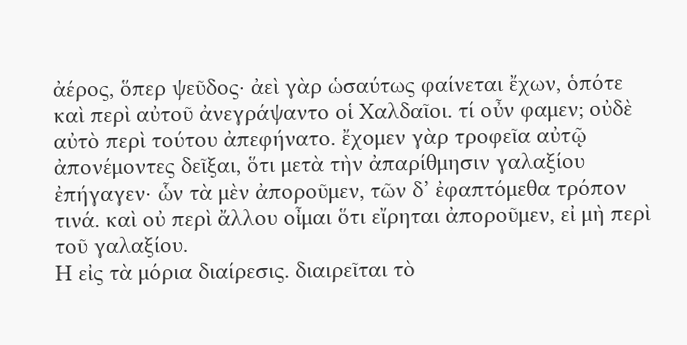ἀέρος, ὅπερ ψεῦδος· ἀεὶ γὰρ ὡσαύτως φαίνεται ἔχων, ὁπότε καὶ περὶ αὐτοῦ ἀνεγράψαντο οἱ Χαλδαῖοι. τί οὖν φαμεν; οὐδὲ αὐτὸ περὶ τούτου ἀπεφήνατο. ἔχομεν γὰρ τροφεῖα αὐτῷ ἀπονέμοντες δεῖξαι, ὅτι μετὰ τὴν ἀπαρίθμησιν γαλαξίου ἐπήγαγεν· ὧν τὰ μὲν ἀποροῦμεν, τῶν δ’ ἐφαπτόμεθα τρόπον τινά. καὶ οὐ περὶ ἄλλου οἶμαι ὅτι εἴρηται ἀποροῦμεν, εἰ μὴ περὶ τοῦ γαλαξίου.
Η εἰς τὰ μόρια διαίρεσις. διαιρεῖται τὸ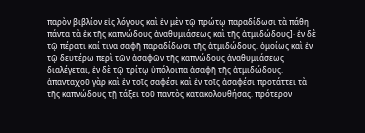παρὸν βιβλίον εἰς λόγους καὶ ἐν μὲν τῷ πρώτῳ παραδίδωσι τὰ πάθη πάντα τὰ ἐκ τῆς καπνώδους ἀναθυμιάσεως καὶ τῆς ἀτμιδώδους]· ἐν δὲ τῷ πέρατι καί τινα σαφῆ παραδίδωσι τῆς ἀτμιδώδους. ὁμοίως καὶ ἐν τῷ δευτέρω περὶ τῶν ἀσαφῶν τῆς καπνώδους ἀναθυμιάσεως διαλέγεται, ἐν δὲ τῷ τρίτῳ ὑπόλοιπα ἀσαφῆ τῆς ἀτμιδώδους. ἁπανταχοῦ γὰρ καὶ ἐν τοῖς σαφέσι καὶ ἐν τοῖς ἀσαφέσι προτάττει τὰ τῆς καπνώδους τῇ τάξει τοῦ παντὸς κατακολουθήσας. πρότερον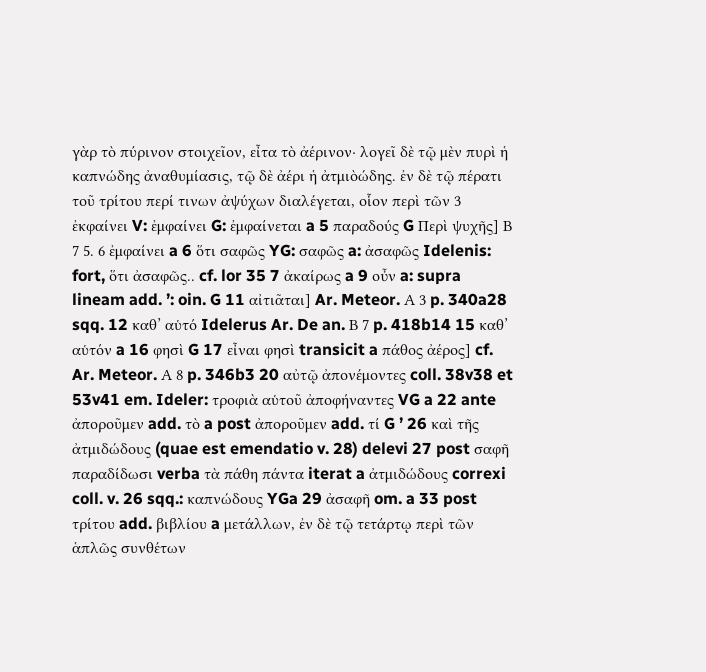γὰρ τὸ πύρινον στοιχεῖον, εἶτα τὸ ἀέρινον· λογεῖ δὲ τῷ μὲν πυρὶ ἡ καπνώδης ἀναθυμίασις, τῷ δὲ ἀέρι ἡ ἀτμιὸώδης. ἐν δὲ τῷ πέρατι τοῦ τρίτου περί τινων ἀψύχων διαλέγεται, οἷον περὶ τῶν 3 ἐκφαίνει V: ἐμφαίνει G: ἐμφαίνεται a 5 παραδούς G Περὶ ψυχῆς] Β 7 5. 6 ἐμφαίνει a 6 ὅτι σαφῶς YG: σαφῶς a: ἀσαφῶς Idelenis: fort, ὅτι ἀσαφῶς.. cf. lor 35 7 ἀκαίρως a 9 οὖν a: supra lineam add. ’: oin. G 11 αἰτιᾶται] Ar. Meteor. Α 3 p. 340a28 sqq. 12 καθ’ αὑτό Idelerus Ar. De an. Β 7 p. 418b14 15 καθ’ αὑτόν a 16 φησὶ G 17 εἶναι φησὶ transicit a πάθος ἀέρος] cf. Ar. Meteor. Α 8 p. 346b3 20 αὐτῷ ἀπονέμοντες coll. 38v38 et 53v41 em. Ideler: τροφιὰ αὑτοῦ ἀποφήναντες VG a 22 ante ἀποροῦμεν add. τὸ a post ἀποροῦμεν add. τί G ’ 26 καὶ τῆς ἀτμιδώδους (quae est emendatio v. 28) delevi 27 post σαφῆ παραδίδωσι verba τὰ πάθη πάντα iterat a ἀτμιδώδους correxi coll. v. 26 sqq.: καπνώδους YGa 29 ἀσαφῆ om. a 33 post τρίτου add. βιβλίου a μετάλλων, ἐν δὲ τῷ τετάρτῳ περὶ τῶν ἁπλῶς συνθέτων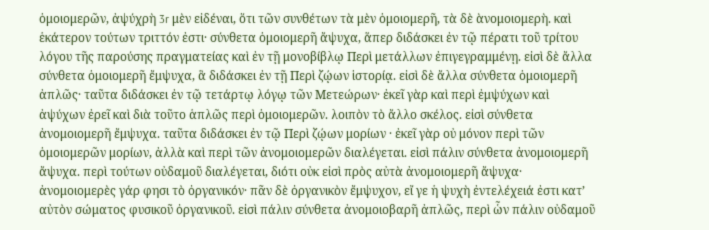ὁμοιομερῶν, ἀψύχρὴ 3r μὲν εἰδέναι, ὅτι τῶν συνθέτων τὰ μὲν ὁμοιομερῆ, τὰ δὲ ὰνομοιομερὴ. καὶ ἑκάτερον τούτων τριττόν ἐστι· σύνθετα ὁμοιομερῆ ἄψυχα, ἅπερ διδάσκει ἐν τῷ πέρατι τοῦ τρίτου λόγου τῆς παρούσης πραγματείας καὶ ἐν τῇ μονοβίβλῳ Περὶ μετάλλων ἐπιγεγραμμένῃ. εἰσὶ δὲ ἄλλα σύνθετα ὁμοιομερῆ ἔμψυχα, ἃ διδάσκει ἐν τῇ Περὶ ζῴων ἱστορίᾳ. εἰσὶ δὲ ἄλλα σύνθετα ὁμοιομερῆ ἀπλῶς· ταῦτα διδάσκει ἐν τῷ τετάρτῳ λόγῳ τῶν Μετεώρων· ἐκεῖ γὰρ καὶ περὶ ἐμψύχων καὶ ἀψύχων ἐρεῖ καὶ διὰ τοῦτο ἁπλῶς περὶ ὁμοιομερῶν. λοιπὸν τὸ ἄλλο σκέλος. εἰσὶ σύνθετα ἀνομοιομερῆ ἔμψυχα. ταῦτα διδάσκει ἐν τῷ Περὶ ζῴων μορίων · ἐκεῖ γὰρ οὐ μόνον περὶ τῶν ὁμοιομερῶν μορίων, ἀλλὰ καὶ περὶ τῶν ἀνομοιομερῶν διαλέγεται. εἰσὶ πάλιν σύνθετα ἀνομοιομερῆ ἄψυχα. περὶ τούτων οὐδαμοῦ διαλέγεται, διότι οὐκ εἰσὶ πρὸς αὐτὰ ἀνομοιομερῆ ἄψυχα· ἀνομοιομερὲς γάρ φησι τὸ ὀργανικόν· πᾶν δὲ ὀργανικὸν ἔμψυχον, εἴ γε ἡ ψυχὴ ἐντελέχειά ἐστι κατ’ αὐτὸν σώματος φυσικοῦ ὀργανικοῦ. εἰσὶ πάλιν σύνθετα ἀνομοιοβαρῆ ἀπλῶς, περὶ ὧν πάλιν οὐδαμοῦ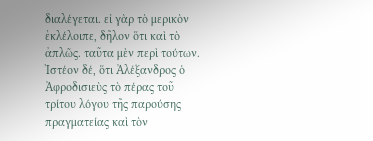διαλέγεται. εἰ γὰρ τὸ μερικὸν ἐκλέλοιπε, δῆλον ὅτι καὶ τὸ ἀπλῶς. ταῦτα μὲν περὶ τούτων.
Ἰστέον δέ, ὅτι Ἀλέξανδρος ὁ Ἀφροδισιεὺς τὸ πέρας τοῦ τρίτου λόγου τῆς παρούσης πραγματείας καὶ τὸν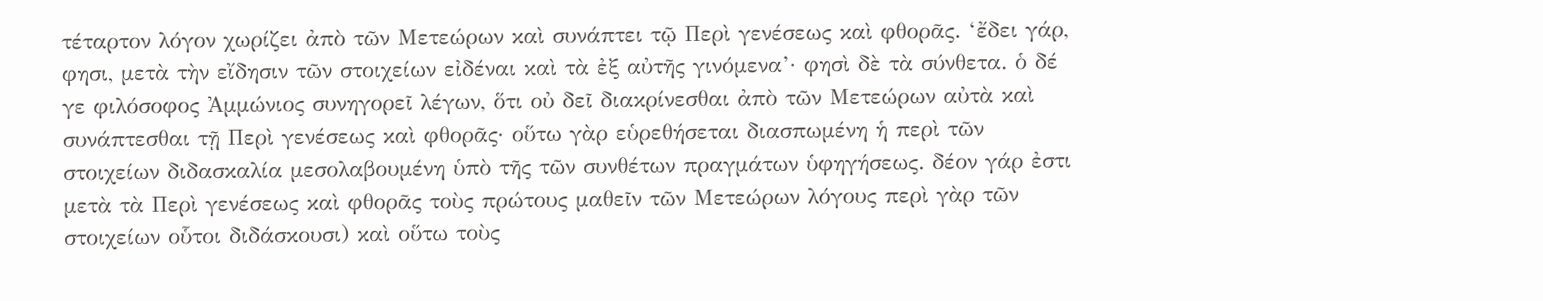τέταρτον λόγον χωρίζει ἀπὸ τῶν Μετεώρων καὶ συνάπτει τῷ Περὶ γενέσεως καὶ φθορᾶς. ‘ἔδει γάρ, φησι, μετὰ τὴν εἴδησιν τῶν στοιχείων εἰδέναι καὶ τὰ ἐξ αὐτῆς γινόμενα’· φησὶ δὲ τὰ σύνθετα. ὁ δέ γε φιλόσοφος Ἀμμώνιος συνηγορεῖ λέγων, ὅτι οὐ δεῖ διακρίνεσθαι ἀπὸ τῶν Μετεώρων αὐτὰ καὶ συνάπτεσθαι τῇ Περὶ γενέσεως καὶ φθορᾶς· οὕτω γὰρ εὑρεθήσεται διασπωμένη ἡ περὶ τῶν στοιχείων διδασκαλία μεσολαβουμένη ὑπὸ τῆς τῶν συνθέτων πραγμάτων ὑφηγήσεως. δέον γάρ ἐστι μετὰ τὰ Περὶ γενέσεως καὶ φθορᾶς τοὺς πρώτους μαθεῖν τῶν Μετεώρων λόγους περὶ γὰρ τῶν στοιχείων οὗτοι διδάσκουσι) καὶ οὕτω τοὺς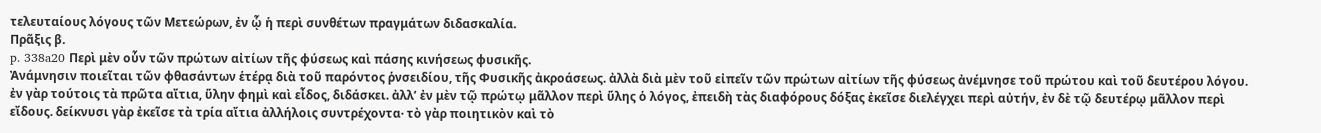τελευταίους λόγους τῶν Μετεώρων, ἐν ᾧ ἡ περὶ συνθέτων πραγμάτων διδασκαλία.
Πρᾶξις β.
p. 338a20 Περὶ μὲν οὗν τῶν πρώτων αἰτίων τῆς φύσεως καὶ πάσης κινήσεως φυσικῆς.
Ἀνάμνησιν ποιεῖται τῶν φθασάντων ἑτέρᾳ διὰ τοῦ παρόντος ῥνσειδίου, τῆς Φυσικῆς ἀκροάσεως. ἀλλὰ διὰ μὲν τοῦ εἰπεῖν τῶν πρώτων αἰτίων τῆς φύσεως ἀνέμνησε τοῦ πρώτου καὶ τοῦ δευτέρου λόγου. ἐν γὰρ τούτοις τὰ πρῶτα αἴτια, ὕλην φημὶ καὶ εἶδος, διδάσκει. ἀλλ’ ἐν μὲν τῷ πρώτῳ μᾶλλον περὶ ὕλης ὁ λόγος, ἐπειδὴ τὰς διαφόρους δόξας ἐκεῖσε διελέγχει περὶ αὐτήν, ἐν δὲ τῷ δευτέρῳ μᾶλλον περὶ εἴδους. δείκνυσι γὰρ ἐκεῖσε τὰ τρία αἴτια ἀλλήλοις συντρέχοντα· τὸ γὰρ ποιητικὸν καὶ τὸ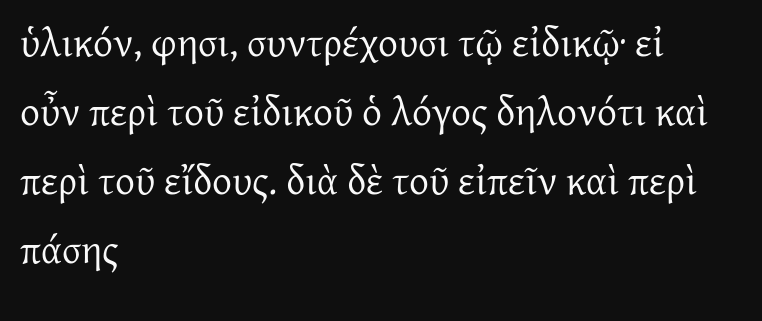ὑλικόν, φησι, συντρέχουσι τῷ εἰδικῷ· εἰ οὖν περὶ τοῦ εἰδικοῦ ὁ λόγος δηλονότι καὶ περὶ τοῦ εἴδους. διὰ δὲ τοῦ εἰπεῖν καὶ περὶ πάσης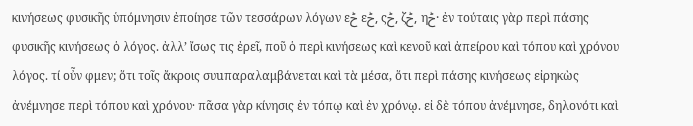κινήσεως φυσικῆς ὑπόμνησιν ἐποίησε τῶν τεσσάρων λόγων εݲ εݲ, ςݲ, ζݲ, ηݲ· ἐν τούταις γὰρ περὶ πάσης φυσικῆς κινήσεως ὁ λόγος. ἀλλ’ ἴσως τις ἐρεῖ, ποῦ ὁ περὶ κινήσεως καὶ κενοῦ καὶ ἀπείρου καὶ τόπου καὶ χρόνου λόγος. τί οὖν φμεν; ὅτι τοῖς ἄκροις συuπαραλαμβάνεται καὶ τὰ μέσα, ὅτι περὶ πάσης κινήσεως εἰρηκὼς ἀνέμνησε περὶ τόπου καὶ χρόνου· πᾶσα γὰρ κίνησις ἐν τόπῳ καὶ ἐν χρόνῳ. εἰ δὲ τόπου ἀνέμνησε, δηλονότι καὶ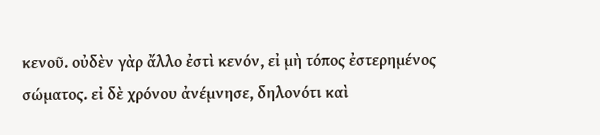κενοῦ. οὐδὲν γὰρ ἄλλο ἐστὶ κενόν, εἰ μὴ τόπος ἐστερημένος σώματος. εἰ δὲ χρόνου ἀνέμνησε, δηλονότι καὶ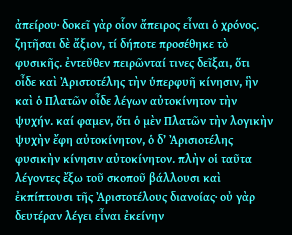ἀπείρου· δοκεῖ γὰρ οἷον ἄπειρος εἶναι ὁ χρόνος. ζητῆσαι δὲ ἄξιον, τί δήποτε προσέθηκε τὸ φυσικῆς. ἐντεῦθεν πειρῶνταί τινες δεῖξαι, ὅτι οἶδε καὶ Ἀριστοτέλης τὴν ὑπερφυῆ κίνησιν, ἣν καὶ ὁ Πλατῶν οἶδε λέγων αὐτοκίνητον τὴν ψυχήν. καί φαμεν, ὅτι ὁ μὲν Πλατῶν τὴν λογικὴν ψυχὴν ἔφη αὐτοκίνητον, ὁ δ’ Ἀρισιοτέλης φυσικὴν κίνησιν αὐτοκίνητον. πλὴν οἱ ταῦτα λέγοντες ἔξω τοῦ σκοποῦ βάλλουσι καὶ ἐκπίπτουσι τῆς Ἀριστοτέλους διανοίας· οὐ γὰρ δευτέραν λέγει εἶναι ἐκείνην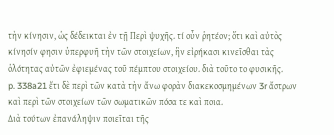τὴν κίνησιν, ὡς δέδεικται ἐν τῇ Περὶ ψυχῆς. τί οὖν ῥητέον; ὅτι καὶ αὐτὸς κίνησίν φησιν ὑπερφυῆ τὴν τῶν στοιχείων, ἣν εἰρήκασι κινεῖσθαι τὰς ὁλότητας αὐτῶν ἐφιεμένας τοῦ πέμπτου στοιχείου. διὰ τοῦτο το φυσικῆς.
p. 338a21 ἔτι δὲ περὶ τῶν κατὰ τὴν ἄνω φορὰν διακεκοσμημένων 3r ἄστρων καὶ περὶ τῶν στοιχείων τῶν σωματικῶν πόσα τε καὶ ποια.
Διὰ τούτων ἐπανάληψιν ποιεῖται τῆς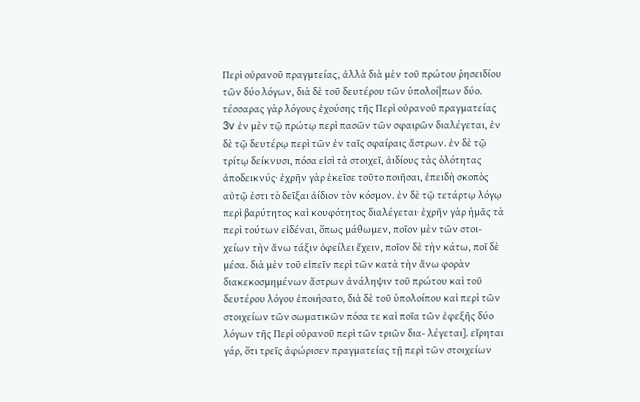Περὶ οὐρανοῦ πραγμτείας, ἀλλὰ διὰ μὲν τοῦ πρώτου ῥησειδίου τῶν δύο λόγων, διὰ δὲ τοῦ δευτέρου τῶν ὑπολοί|πων δύο. τέσσαρας γὰρ λόγους ἐχούσης τῆς Περὶ οὐρανοῦ πραγματείας 3v ἐν μὲν τῷ πρώτῳ περὶ πασῶν τῶν σφαιρῶν διαλέγεται, ἐν δὲ τῷ δευτέρῳ περὶ τῶν ἐν ταῖς σφαίραις ἄστρων. ἐν δὲ τῷ τρίτῳ δείκνυσι, πόσα εἰσὶ τὰ στοιχεῖ, ἀιδίους τὰς ὁλότητας ἀποδεικνύς· ἐχρῆν γὰρ ἐκεῖσε τοῦτο ποιῆσαι, ἐπειδὴ σκοπὸς αὐτῷ ἐστι τὸ δεῖξαι ἀίδιον τὸν κόσμον. ἐν δὲ τῷ τετάρτῳ λόγῳ περὶ βαρύτητος καὶ κουφότητος διαλέγεται· ἐχρῆν γὰρ ἡμᾶς τὰ περὶ τούτων εἰδέναι, ὅπως μάθωμεν, ποῖον μὲν τῶν στοι- χείων τὴν ἄνω τάξιν ὀφείλει ἔχειν, ποῖον δὲ τὴν κάτω, ποῖ δὲ μέσα. διὰ μὲν τοῦ εἰπεῖν περὶ τῶν κατὰ τὴν ἄνω φορὰν διακεκοσμημένων ἄστρων ἀνάληψιν τοῦ πρώτου καὶ τοῦ δευτέρου λόγου ἐποιήσατο, διὰ δὲ τοῦ ὑπολοίπου καὶ περὶ τῶν στοιχείων τῶν σωματικῶν πόσα τε καὶ ποῖα τῶν ἐφεξῆς δύο λόγων τῆς Περὶ οὐρανοῦ περὶ τῶν τριῶν δια- λέγεται]. εἴρηται γάρ, ὅτι τρεῖς ἀφώρισεν πραγματείας τῇ περὶ τῶν στοιχείων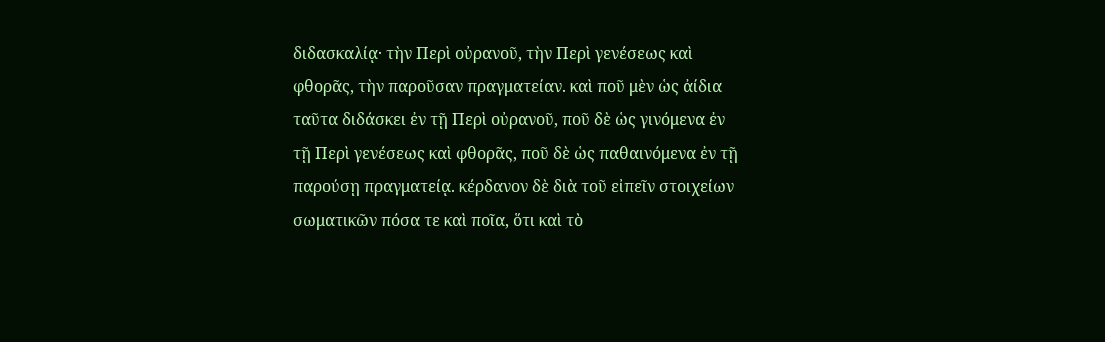διδασκαλίᾳ· τὴν Περὶ οὐρανοῦ, τὴν Περὶ γενέσεως καὶ φθορᾶς, τὴν παροῦσαν πραγματείαν. καὶ ποῦ μὲν ὡς ἀίδια ταῦτα διδάσκει ἐν τῇ Περὶ οὐρανοῦ, ποῦ δὲ ὡς γινόμενα ἐν τῇ Περὶ γενέσεως καὶ φθορᾶς, ποῦ δὲ ὡς παθαινόμενα ἐν τῇ παρούσῃ πραγματείᾳ. κέρδανον δὲ διὰ τοῦ εἰπεῖν στοιχείων σωματικῶν πόσα τε καὶ ποῖα, ὅτι καὶ τὸ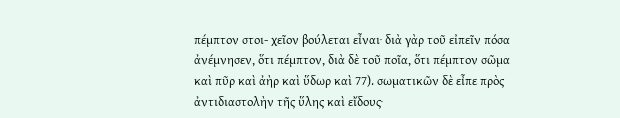πέμπτον στοι- χεῖον βούλεται εἶναι· διὰ γὰρ τοῦ εἰπεῖν πόσα ἀνέμνησεν, ὅτι πέμπτον, διὰ δὲ τοῦ ποῖα, ὅτι πέμπτον σῶμα καὶ πῦρ καὶ ἀὴρ καὶ ὕδωρ καὶ 77). σωματικῶν δὲ εἶπε πρὸς ἀντιδιαστολὴν τῆς ὕλης καὶ εἴδους·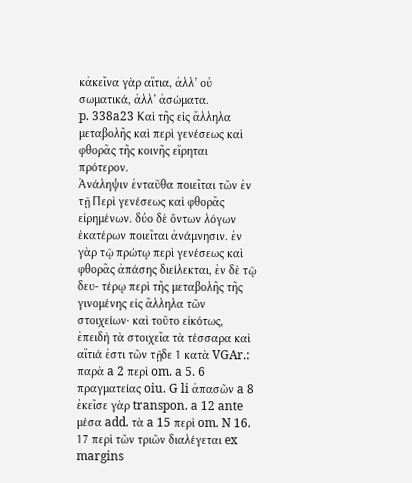κἀκεῖνα γὰρ αἴτια, ἀλλ’ οὐ σωματικά, ἀλλ’ ἀσώματα.
p. 338a23 Καὶ τῆς εἰς ἄλληλα μεταβολῆς καὶ περὶ γενέσεως καὶ φθορᾶς τῆς κοινῆς εἴρηται πρότερον.
Ἀνάληψιν ἐνταῦθα ποιεῖται τῶν ἐν τῇ Περὶ γενέσεως καὶ φθορᾶς εἰρημένων. δύο δὲ ὄντων λόγων ἑκατέρων ποιεῖται ἀνάμνησιν. ἐν γὰρ τῷ πρώτῳ περὶ γενέσεως καὶ φθορᾶς ἀπάσης διείλεκται, ἐν δὲ τῷ δευ- τέρῳ περὶ τῆς μεταβολῆς τῆς γινομένης εἰς ἄλληλα τῶν στοιχείων· καὶ τοῦτο εἰκότως, ἐπειδὴ τὰ στοιχεῖα τὰ τέσσαρα καὶ αἴτιά ἐστι τῶν τῇδε 1 κατὰ VGAr.: παρὰ a 2 περὶ om. a 5. 6 πραγματείας oiu. G li ἀπασῶν a 8 ἐκεῖσε γὰρ transpon. a 12 ante μέσα add. τὰ a 15 περὶ om. N 16. 17 περὶ τῶν τριῶν διαλέγεται ex margins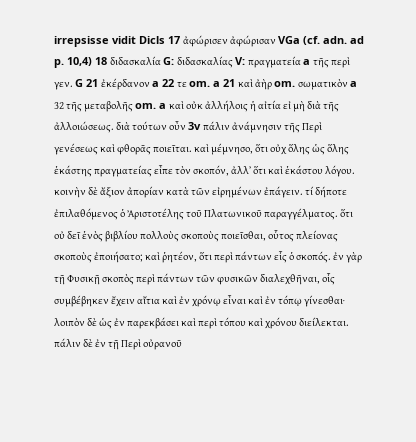irrepsisse vidit Dicls 17 ἀφώρισεν ἀφώρισαν VGa (cf. adn. ad p. 10,4) 18 διδασκαλία G: διδασκαλίας V: πραγματεία a τῆς περὶ γεν. G 21 ἐκέρδανον a 22 τε om. a 21 καὶ ἀὴρ om. σωματικὸν a 32 τῆς μεταβολῆς om. a καὶ οὐκ ἀλλήλοις ἡ αἰτία εἰ μὴ διὰ τῆς ἀλλοιώσεως. διὰ τούτων οὖν 3v πάλιν ἀνάμνησιν τῆς Περὶ γενέσεως καὶ φθορᾶς ποιεῖται. καὶ μέμνησο, ὅτι οὐχ ὅλης ὡς ὅλης ἑκάστης πραγματείας εἶπε τὸν σκοπόν, ἀλλ᾿ ὅτι καὶ ἑκάστου λόγου. κοινὴν δὲ ἄξιον ἀπορίαν κατὰ τῶν εἰρημένων ἐπάγειν. τί δήποτε ἐπιλαθόμενος ὁ Ἀριστοτέλης τοῦ Πλατωνικοῦ παραγγέλματος. ὅτι οὐ δεῖ ἑνὸς βιβλίου πολλοὺς σκοποὺς ποιεῖσθαι, οὗτος πλείονας σκοποὺς ἐποιήσατο; καὶ ῥητέον, ὅτι περὶ πάντων εἷς ὁ σκοπός. ἐν γὰρ τῇ Φυσικῇ σκοπὸς περὶ πάντων τῶν φυσικῶν διαλεχθῆναι, οἷς συμβέβηκεν ἔχειν αἴτια καὶ ἐν χρόνῳ εἶναι καὶ ἐν τόπῳ γίνεσθαι· λοιπὸν δὲ ὡς ἐν παρεκβάσει καὶ περὶ τόπου καὶ χρόνου διείλεκται. πάλιν δὲ ἐν τῇ Περὶ οὐρανοῦ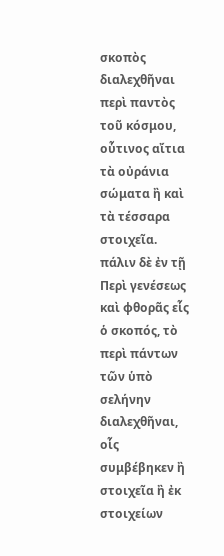σκοπὸς διαλεχθῆναι περὶ παντὸς τοῦ κόσμου, οὗτινος αἴτια τὰ οὐράνια σώματα ἢ καὶ τὰ τέσσαρα στοιχεῖα. πάλιν δὲ ἐν τῇ Περὶ γενέσεως καὶ φθορᾶς εἷς ὁ σκοπός, τὸ περὶ πάντων τῶν ὑπὸ σελήνην διαλεχθῆναι, οἷς συμβέβηκεν ἢ στοιχεῖα ἢ ἐκ στοιχείων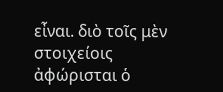εἶναι. διὸ τοῖς μὲν στοιχείοις ἀφώρισται ὁ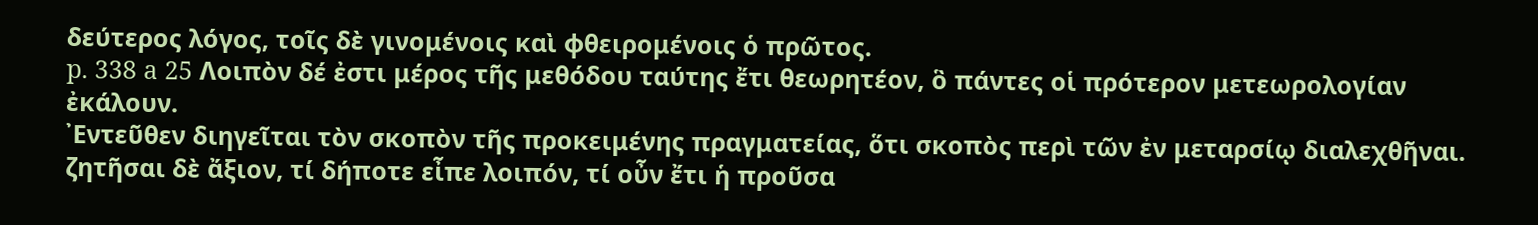δεύτερος λόγος, τοῖς δὲ γινομένοις καὶ φθειρομένοις ὁ πρῶτος.
p. 338 a 25 Λοιπὸν δέ ἐστι μέρος τῆς μεθόδου ταύτης ἔτι θεωρητέον, ὃ πάντες οἱ πρότερον μετεωρολογίαν ἐκάλουν.
᾿Εντεῦθεν διηγεῖται τὸν σκοπὸν τῆς προκειμένης πραγματείας, ὅτι σκοπὸς περὶ τῶν ἐν μεταρσίῳ διαλεχθῆναι. ζητῆσαι δὲ ἄξιον, τί δήποτε εἶπε λοιπόν, τί οὖν ἔτι ἡ προῦσα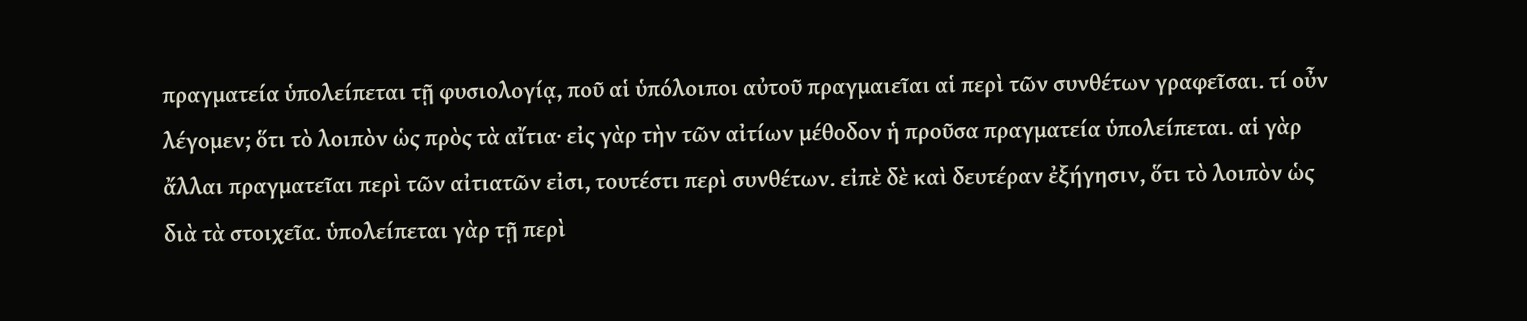πραγματεία ὑπολείπεται τῇ φυσιολογίᾳ, ποῦ αἱ ὑπόλοιποι αὐτοῦ πραγμαιεῖαι αἱ περὶ τῶν συνθέτων γραφεῖσαι. τί οὖν λέγομεν; ὅτι τὸ λοιπὸν ὡς πρὸς τὰ αἴτια· εἰς γὰρ τὴν τῶν αἰτίων μέθοδον ἡ προῦσα πραγματεία ὑπολείπεται. αἱ γὰρ ἄλλαι πραγματεῖαι περὶ τῶν αἰτιατῶν εἰσι, τουτέστι περὶ συνθέτων. εἰπὲ δὲ καὶ δευτέραν ἐξήγησιν, ὅτι τὸ λοιπὸν ὡς διὰ τὰ στοιχεῖα. ὑπολείπεται γὰρ τῇ περὶ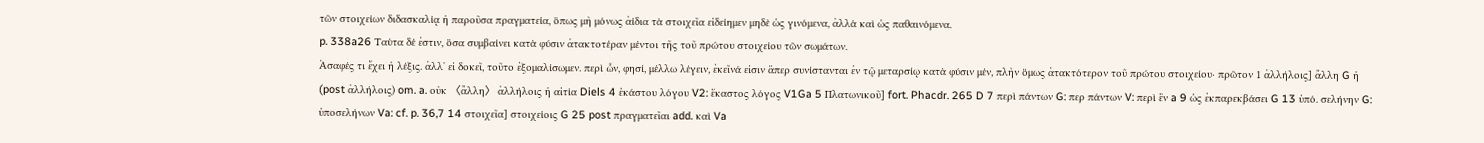τῶν στοιχείων διδασκαλίᾳ ἡ παροῦσα πραγματεία, ὅπως μὴ μόνως ἀίδια τὰ στοιχεῖα εἰδείημεν μηδὲ ὡς γινόμενα, ἀλλὰ καὶ ὡς παθαινόμενα.
p. 338a26 Ταὺτα δέ ἐστιν, ὅσα συμβαίνει κατὰ φύσιν ἀτακτοτέραν μέντοι τῆς τοῦ πρώτου στοιχείου τῶν σωμάτων.
Ἀσαφές τι ἔχει ἡ λέξις. ἀλλ᾿ εἰ δοκεῖ, τοῦτο ἐξομαλίσωμεν. περὶ ὧν, φησί, μέλλω λέγειν, ἐκεῖνά εἰσιν ἅπερ συνίστανται ἐν τῷ μεταρσίῳ κατὰ φύσιν μέν, πλὴν ὅμως ἀτακτότερον τοῦ πρώτου στοιχείου· πρῶτον 1 ἀλλήλοις] ἄλλη G ἡ (post ἀλλήλοις) om. a. οὐκ 〈ἄλλη〉 ἀλλήλοις ἡ αἰτία Diels 4 ἑκάστου λόγου V2: ἕκαστος λόγος V1Ga 5 Πλατωνικοῦ] fort. Phacdr. 265 D 7 περὶ πάντων G: περ πάντων V: περὶ ἓν a 9 ὡς ἐκπαρεκβάσει G 13 ὑπό. σελήνην G: ὑποσελήνων Va: cf. p. 36,7 14 στοιχεῖα] στοιχείοις G 25 post πραγματεῖαι add. καὶ Va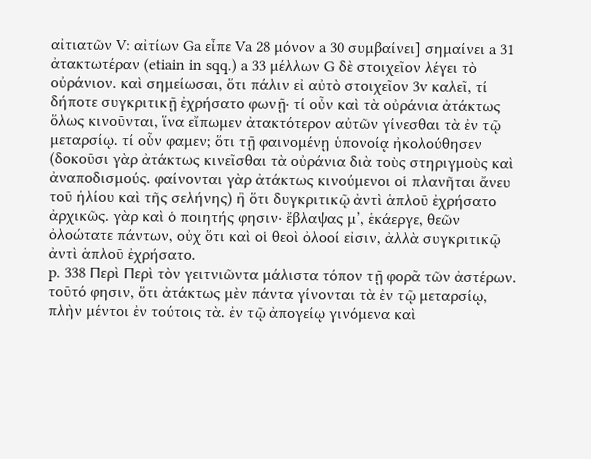αἰτιατῶν V: αἰτίων Ga εἶπε Va 28 μόνον a 30 συμβαίνει] σημαίνει a 31 ἀτακτωτέραν (etiain in sqq.) a 33 μέλλων G δὲ στοιχεῖον λέγει τὸ οὐράνιον. καὶ σημείωσαι, ὅτι πάλιν εἰ αὐτὸ στοιχεῖον 3v καλεῖ, τί δήποτε συγκριτικῇ ἐχρήσατο φωνῇ· τί οὖν καὶ τὰ οὐράνια ἀτάκτως ὅλως κινοῦνται, ἵνα εἴπωμεν ἀτακτότερον αὐτῶν γίνεσθαι τὰ ἐν τῷ μεταρσίῳ. τί οὗν φαμεν; ὅτι τῇ φαινομένῃ ὑπονοίᾳ ἠκολούθησεν (δοκοῦσι γὰρ ἀτάκτως κινεῖσθαι τὰ οὐράνια διὰ τοὺς στηριγμοὺς καὶ ἀναποδισμούς. φαίνονται γὰρ ἀτάκτως κινούμενοι οἱ πλανῆται ἄνευ τοῦ ἡλίου καὶ τῆς σελήνης) ἢ ὅτι δυγκριτικῷ ἀντὶ ἁπλοῦ ἐχρήσατο ἀρχικῶς. γὰρ καὶ ὁ ποιητής φησιν· ἔβλαψας μ’, ἑκάεργε, θεῶν ὀλοώτατε πάντων, οὐχ ὅτι καὶ οἱ θεοὶ ὀλοοί εἰσιν, ἀλλὰ συγκριτικῷ ἀντὶ ἁπλοῦ ἐχρήσατο.
p. 338 Περὶ Περὶ τὸν γειτνιῶντα μάλιστα τόπον τῇ φορᾶ τῶν ἀστέρων.
τοῦτό φησιν, ὅτι ἀτάκτως μὲν πάντα γίνονται τὰ ἐν τῷ μεταρσίῳ, πλὴν μέντοι ἐν τούτοις τὰ. ἐν τῷ ἀπογείῳ γινόμενα καὶ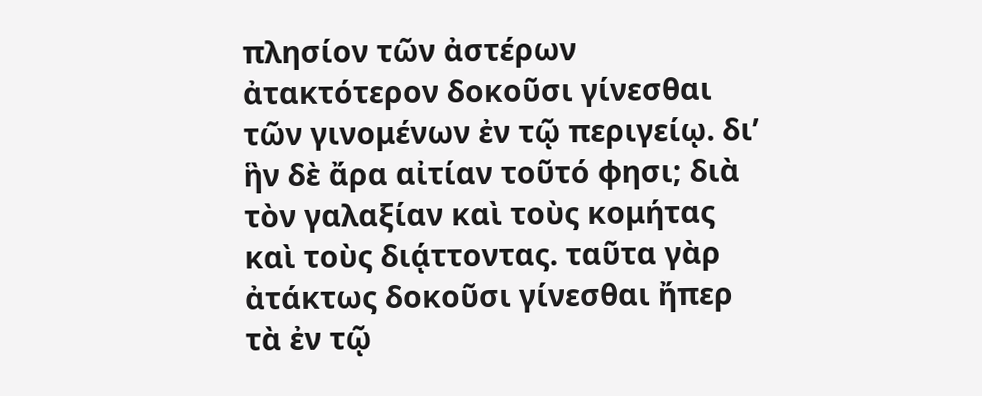πλησίον τῶν ἀστέρων ἀτακτότερον δοκοῦσι γίνεσθαι τῶν γινομένων ἐν τῷ περιγείῳ. δι’ ἣν δὲ ἄρα αἰτίαν τοῦτό φησι; διὰ τὸν γαλαξίαν καὶ τοὺς κομήτας καὶ τοὺς διᾴττοντας. ταῦτα γὰρ ἀτάκτως δοκοῦσι γίνεσθαι ἤπερ τὰ ἐν τῷ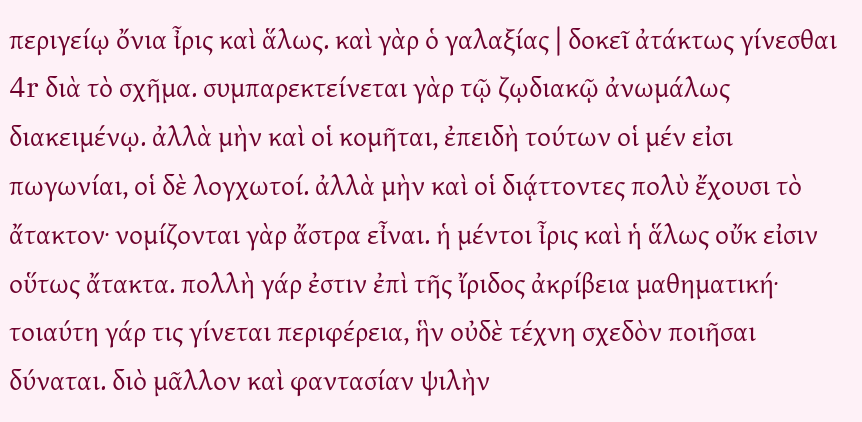περιγείῳ ὄνια ἶρις καὶ ἅλως. καὶ γὰρ ὁ γαλαξίας | δοκεῖ ἀτάκτως γίνεσθαι 4r διὰ τὸ σχῆμα. συμπαρεκτείνεται γὰρ τῷ ζῳδιακῷ ἀνωμάλως διακειμένῳ. ἀλλὰ μὴν καὶ οἱ κομῆται, ἐπειδὴ τούτων οἱ μέν εἰσι πωγωνίαι, οἱ δὲ λογχωτοί. ἀλλὰ μὴν καὶ οἱ διᾴττοντες πολὺ ἔχουσι τὸ ἄτακτον· νομίζονται γὰρ ἄστρα εἶναι. ἡ μέντοι ἶρις καὶ ἡ ἅλως οὔκ εἰσιν οὕτως ἄτακτα. πολλὴ γάρ ἐστιν ἐπὶ τῆς ἴριδος ἀκρίβεια μαθηματική· τοιαύτη γάρ τις γίνεται περιφέρεια, ἣν οὐδὲ τέχνη σχεδὸν ποιῆσαι δύναται. διὸ μᾶλλον καὶ φαντασίαν ψιλὴν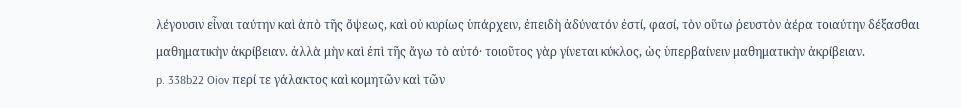λέγουσιν εἶναι ταύτην καὶ ἀπὸ τῆς ὄψεως, καὶ οὐ κυρίως ὑπάρχειν, ἐπειδὴ ἀδύνατόν ἐστί, φασί, τὸν οὕτω ῥευστὸν ἀέρα τοιαύτην δέξασθαι μαθηματικὴν ἀκρίβειαν. ἀλλὰ μὴν καὶ ἐπὶ τῆς ἄγω τὸ αὐτό· τοιοῦτος γὰρ γίνεται κύκλος, ὡς ὑπερβαίνειν μαθηματικὴν ἀκρίβειαν.
p. 338b22 Oiov περί τε γάλακτος καὶ κομητῶν καὶ τῶν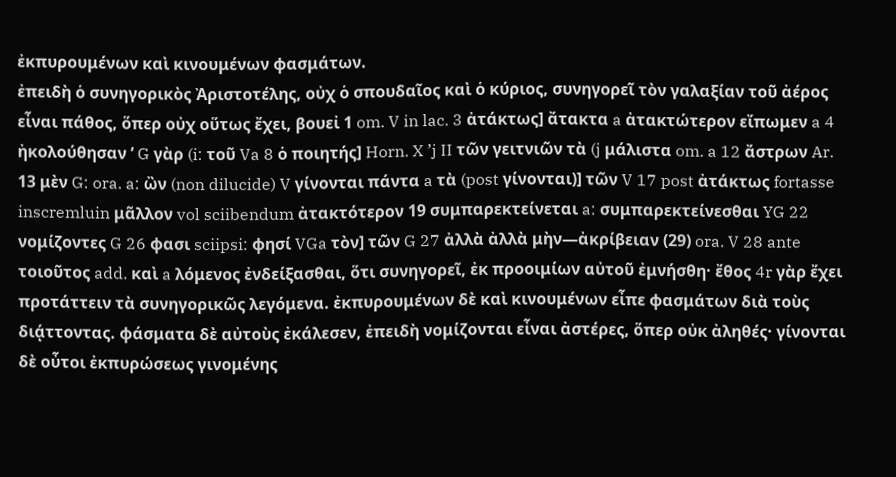ἐκπυρουμένων καὶ κινουμένων φασμάτων.
ἐπειδὴ ὁ συνηγορικὸς Ἀριστοτέλης, οὐχ ὁ σπουδαῖος καὶ ὁ κύριος, συνηγορεῖ τὸν γαλαξίαν τοῦ ἀέρος εἶναι πάθος, ὅπερ οὐχ οὕτως ἔχει, βουεἰ 1 om. V in lac. 3 ἀτάκτως] ἄτακτα a ἀτακτώτερον εἴπωμεν a 4 ἠκολούθησαν ’ G γὰρ (i: τοῦ Va 8 ὁ ποιητής] Horn. X ’j II τῶν γειτνιῶν τὰ (j μάλιστα om. a 12 ἄστρων Ar. 13 μὲν G: ora. a: ὢν (non dilucide) V γίνονται πάντα a τὰ (post γίνονται)] τῶν V 17 post ἀτάκτως fortasse inscremluin μᾶλλον vol sciibendum ἀτακτότερον 19 συμπαρεκτείνεται a: συμπαρεκτείνεσθαι YG 22 νομίζοντες G 26 φασι sciipsi: φησί VGa τὸν] τῶν G 27 ἀλλὰ ἀλλὰ μὴν—ἀκρίβειαν (29) ora. V 28 ante τοιοῦτος add. καὶ a λόμενος ἐνδείξασθαι, ὅτι συνηγορεῖ, ἐκ προοιμίων αὐτοῦ ἐμνήσθη· ἔθος 4r γὰρ ἔχει προτάττειν τὰ συνηγορικῶς λεγόμενα. ἐκπυρουμένων δὲ καὶ κινουμένων εἶπε φασμάτων διὰ τοὺς διᾴττοντας. φάσματα δὲ αὐτοὺς ἐκάλεσεν, ἐπειδὴ νομίζονται εἶναι ἀστέρες, ὅπερ οὐκ ἀληθές· γίνονται δὲ οὖτοι ἐκπυρώσεως γινομένης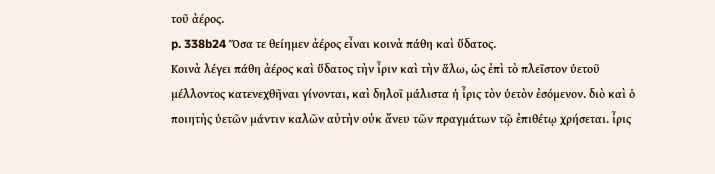τοῦ ἀέρος.
p. 338b24 Ὅσα τε θείημεν ἀέρος εἶναι κοινὰ πάθη καὶ ὕδατος.
Κοινὰ λέγει πάθη ἀέρος καὶ ὕδατος τὴν ἶριν καὶ τὴν ἅλω, ὡς ἐπὶ τὸ πλεῖστον ὑετοῦ μέλλοντος κατενεχθῆναι γίνονται, καὶ δηλοῖ μάλιστα ἡ ἶρις τὸν ὑετὸν ἐσόμενον. διὸ καὶ ὁ ποιητὴς ὑετῶν μάντιν καλῶν αὐτὴν οὐκ ἄνευ τῶν πραγμάτων τῷ ἐπιθέτῳ χρήσεται. ἶρις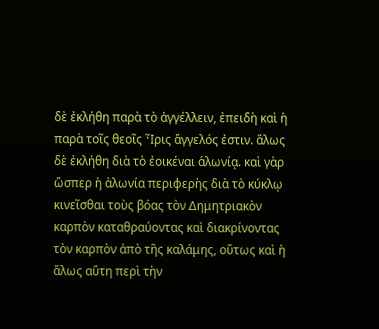δὲ ἐκλήθη παρὰ τὸ ἀγγέλλειν, ἐπειδὴ καὶ ἡ παρὰ τοῖς θεοῖς Ἶρις ἄγγελός ἐστιν. ἅλως δὲ ἐκλήθη διὰ τὸ ἐοικέναι ἁλωνίᾳ. καὶ γὰρ ὥσπερ ἡ ἁλωνία περιφερὴς διὰ τὸ κύκλῳ κινεῖσθαι τοὺς βόας τὸν Δημητριακὸν καρπὸν καταθραύοντας καὶ διακρίνοντας τὸν καρπὸν ἀπὸ τῆς καλάμης, οὕτως καὶ ἡ ἅλως αὕτη περὶ τὴν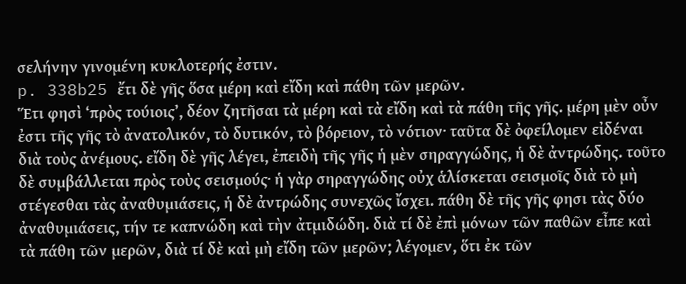σελήνην γινομένη κυκλοτερής ἐστιν.
p. 338b25 ἔτι δὲ γῆς ὅσα μέρη καὶ εἴδη καὶ πάθη τῶν μερῶν.
Ἕτι φησὶ ‘πρὸς τούιοις’, δέον ζητῆσαι τὰ μέρη καὶ τὰ εἴδη καὶ τὰ πάθη τῆς γῆς. μέρη μὲν οὖν ἐστι τῆς γῆς τὸ ἀνατολικόν, τὸ δυτικόν, τὸ βόρειον, τὸ νότιον· ταῦτα δὲ ὀφείλομεν εἰδέναι διὰ τοὺς ἀνέμους. εἴδη δὲ γῆς λέγει, ἐπειδὴ τῆς γῆς ἡ μὲν σηραγγώδης, ἡ δὲ ἀντρώδης. τοῦτο δὲ συμβάλλεται πρὸς τοὺς σεισμούς· ἡ γὰρ σηραγγώδης οὐχ ἁλίσκεται σεισμοῖς διὰ τὸ μὴ στέγεσθαι τὰς ἀναθυμιάσεις, ἡ δὲ ἀντρώδης συνεχῶς ἴσχει. πάθη δὲ τῆς γῆς φησι τὰς δύο ἀναθυμιάσεις, τήν τε καπνώδη καὶ τὴν ἀτμιδώδη. διὰ τί δὲ ἐπὶ μόνων τῶν παθῶν εἶπε καὶ τὰ πάθη τῶν μερῶν, διὰ τί δὲ καὶ μὴ εἴδη τῶν μερῶν; λέγομεν, ὅτι ἐκ τῶν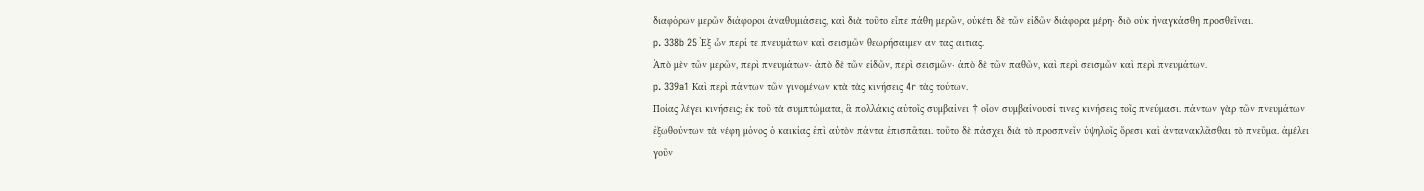διαφόρων μερῶν διάφοροι ἀναθυμιάσεις, καὶ διὰ τοῦτο εἶπε πάθη μερῶν, οὐκέτι δὲ τῶν εἰδῶν διάφορα μέρη· διὸ οὐκ ἠναγκάσθη προσθεῖναι.
p. 338b 25 Ἐξ ὧν περί τε πνευμάτων καὶ σεισμῶν θεωρήσαιμεν αν τας αιτιας.
Ἀπὸ μὲν τῶν μερῶν, περὶ πνευμάτων· ἀπὸ δὲ τῶν εἰδῶν, περὶ σεισμῶν· ἀπὸ δὲ τῶν παθῶν, καὶ περὶ σεισμῶν καὶ περὶ πνευμάτων.
p. 339a1 Καὶ περὶ πάντων τῶν γινομένων κτὰ τὰς κινήσεις 4r τὰς τούτων.
Ποίας λέγει κινήσεις; ἐκ τοῦ τὰ συμπτώματα, ἃ πολλάκις αὐτοῖς συμβαίνει † οἷον συμβαίνουσί τινες κινήσεις τοῖς πνεύμασι. πάντων γὰρ τῶν πνευμάτων ἐξωθούντων τὰ νέφη μόνος ὁ καικίας ἐπὶ αὑτὸν πάντα ἐπισπᾶται. τοῦτο δὲ πάσχει διὰ τὸ προσπνεῖν ὑψηλοῖς ὄρεσι καὶ ἀντανακλᾶσθαι τὸ πνεῦμα. ἀμέλει γοῦν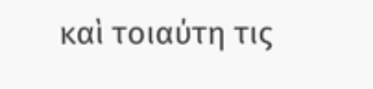καὶ τοιαύτη τις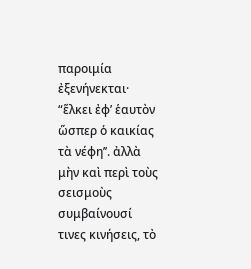παροιμία ἐξενήνεκται· “ἕλκει ἐφ’ ἑαυτὸν ὥσπερ ὁ καικίας τὰ νέφη’’. ἀλλὰ μὴν καὶ περὶ τοὺς σεισμοὺς συμβαίνουσί τινες κινήσεις, τὸ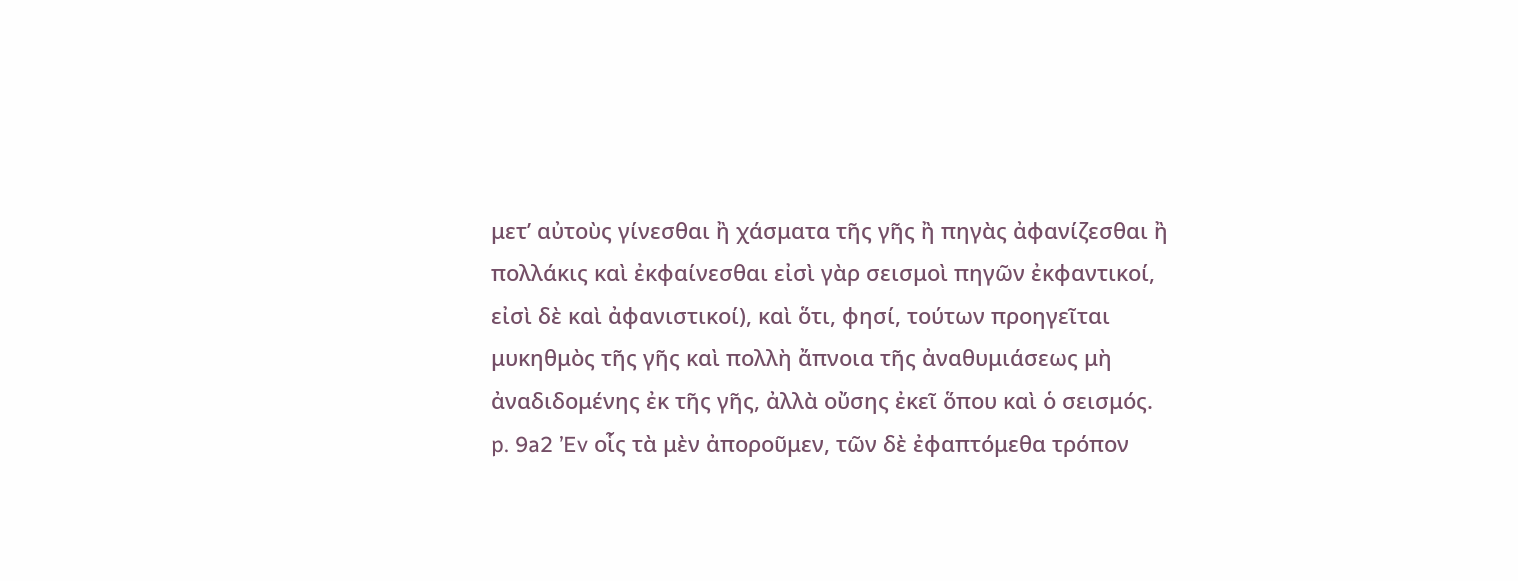μετ’ αὐτοὺς γίνεσθαι ἢ χάσματα τῆς γῆς ἢ πηγὰς ἀφανίζεσθαι ἢ πολλάκις καὶ ἐκφαίνεσθαι εἰσὶ γὰρ σεισμοὶ πηγῶν ἐκφαντικοί, εἰσὶ δὲ καὶ ἀφανιστικοί), καὶ ὅτι, φησί, τούτων προηγεῖται μυκηθμὸς τῆς γῆς καὶ πολλὴ ἄπνοια τῆς ἀναθυμιάσεως μὴ ἀναδιδομένης ἐκ τῆς γῆς, ἀλλὰ οὔσης ἐκεῖ ὅπου καὶ ὁ σεισμός.
p. 9a2 ’Ev οἷς τὰ μὲν ἀποροῦμεν, τῶν δὲ ἐφαπτόμεθα τρόπον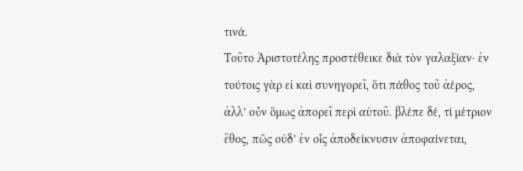τινά.
Τοῦτο Ἀριστοτέλης προστέθεικε διὰ τὸν γαλαξίαν· ἐν τούτοις γὰρ εἰ καὶ συνηγορεῖ, ὅτι πάθος τοῦ ἀέρος, ἀλλ’ οὖν ὅμως ἀπορεῖ περὶ αὐτοῦ. βλέπε δέ, τί μέτριον ἔθος, πῶς οὐδ’ ἐν οἷς ἀποδείκνυσιν ἀποφαίνεται,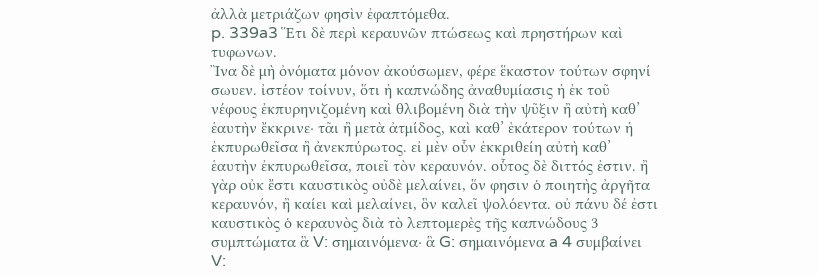ἀλλὰ μετριάζων φησὶν ἐφαπτόμεθα.
p. 339a3 Ἕτι δὲ περὶ κεραυνῶν πτώσεως καὶ πρηστήρων καὶ τυφωνων.
Ἲνα δὲ μὴ ὀνόματα μόνον ἀκούσωμεν, φέρε ἕκαστον τούτων σφηνί σωυεν. ἰστέον τοίνυν, ὅτι ἡ καπνώδης ἀναθυμίασις ἡ ἐκ τοῦ νέφους ἐκπυρηνιζομένη καὶ θλιβομένη διὰ τὴν ψῦξιν ἢ αὐτὴ καθ’ ἑαυτὴν ἔκκρινε· τᾶι ἢ μετὰ ἀτμίδος, καὶ καθ’ ἑκάτερον τούτων ἡ ἐκπυρωθεῖσα ἢ ἀνεκπύρωτος. εἰ μὲν οὗν ἐκκριθείη αὐτὴ καθ’ ἑαυτὴν ἐκπυρωθεῖσα, ποιεῖ τὸν κεραυνόν. οὗτος δὲ διττός ἐστιν. ἢ γὰρ οὐκ ἔστι καυστικὸς οὐδὲ μελαίνει, ὅν φησιν ὁ ποιητὴς ἀργῆτα κεραυνόν, ἢ καίει καὶ μελαίνει, ὃν καλεῖ ψολόεντα. οὐ πάνυ δέ ἐστι καυστικὸς ὁ κεραυνὸς διὰ τὸ λεπτομερὲς τῆς καπνώδους 3 συμπτώματα ἃ V: σημαινόμενα· ἃ G: σημαινόμενα a 4 συμβαίνει V: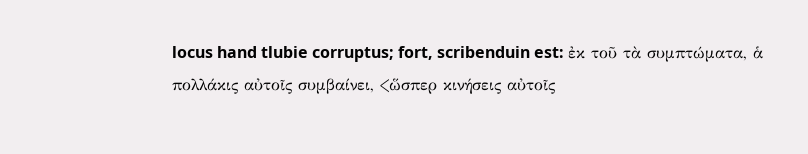locus hand tlubie corruptus; fort, scribenduin est: ἐκ τοῦ τὰ συμπτώματα, ἁ πολλάκις αὐτοῖς συμβαίνει, <ὥσπερ κινήσεις αὐτοῖς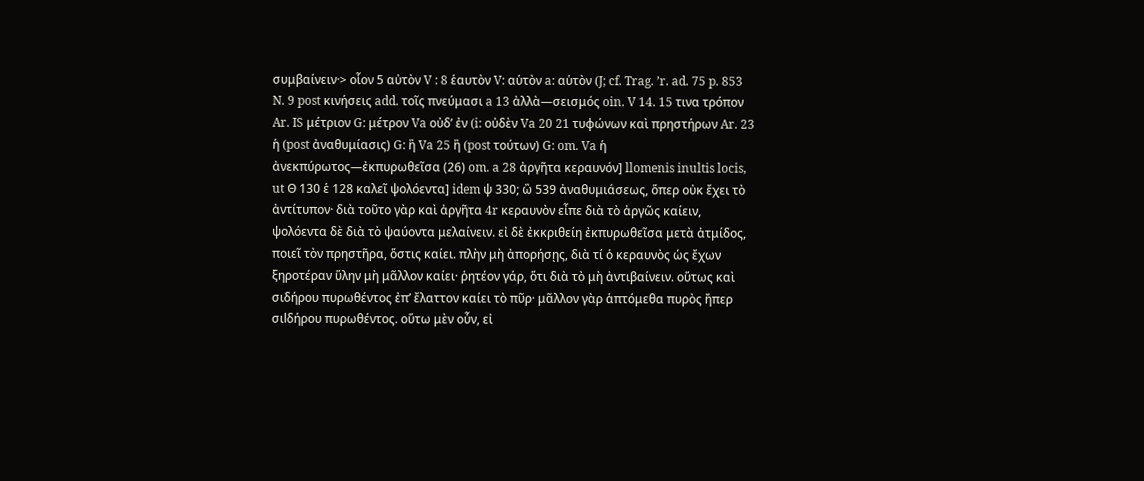συμβαίνειν·> οἷον 5 αὐτὸν V : 8 ἑαυτὸν V: αὑτὸν a: αὑτὸν (J; cf. Trag. ’r. ad. 75 p. 853 N. 9 post κινήσεις add. τοῖς πνεύμασι a 13 ἀλλὰ—σεισμός oin. V 14. 15 τινα τρόπον Ar. IS μέτριον G: μέτρον Va οὐδ’ ἐν (i: οὐδὲν Va 20 21 τυφώνων καὶ πρηστήρων Ar. 23 ἡ (post ἀναθυμίασις) G: ἢ Va 25 ἢ (post τούτων) G: om. Va ἡ ἀνεκπύρωτος—ἐκπυρωθεῖσα (26) om. a 28 ἀργῆτα κεραυνόν] llomenis inultis locis, ut Θ 130 ἑ 128 καλεῖ ψολόεντα] idem ψ 330; ὢ 539 ἀναθυμιάσεως, ὅπερ οὐκ ἔχει τὸ ἀντίτυπον· διὰ τοῦτο γὰρ καὶ ἀργῆτα 4r κεραυνὸν εἶπε διὰ τὸ ἀργῶς καίειν, ψολόεντα δὲ διὰ τὸ ψαύοντα μελαίνειν. εἰ δὲ ἐκκριθείη ἐκπυρωθεῖσα μετὰ ἀτμίδος, ποιεῖ τὸν πρηστῆρα, ὅστις καίει. πλὴν μὴ ἀπορήσῃς, διὰ τί ὁ κεραυνὸς ὡς ἔχων ξηροτέραν ὕλην μὴ μᾶλλον καίει· ῥητέον γάρ, ὅτι διὰ τὸ μὴ ἀντιβαίνειν. οὕτως καὶ σιδήρου πυρωθέντος ἐπ’ ἔλαττον καίει τὸ πῦρ· μᾶλλον γὰρ ἁπτόμεθα πυρὸς ἤπερ σιlδήρου πυρωθέντος. οὕτω μὲν οὖν, εἰ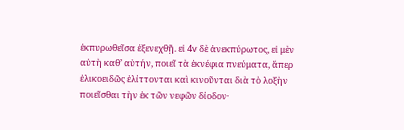ἐκπυρωθεῖσα ἐξενεχθῇ. εἰ 4v δὲ ἀνεκπύρωτος, εἰ μὲν αὐτὴ καθ’ αὑτήν, ποιεῖ τὰ ἐκνέφια πνεύματα, ἅπερ ἑλικοειδῶς ἑλίττονται καὶ κινοῦνται διὰ τὸ λοξὴν ποιεῖσθαι τὴν ἐκ τῶν νεφῶν δίοδον·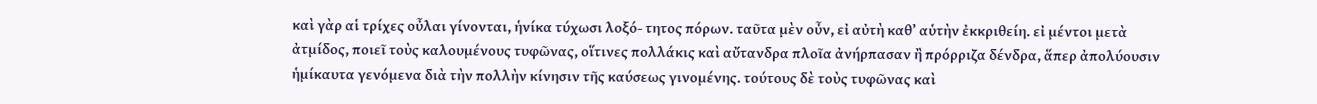καὶ γὰρ αἱ τρίχες οὖλαι γίνονται, ἡνίκα τύχωσι λοξό- τητος πόρων. ταῦτα μὲν οὖν, εἰ αὐτὴ καθ’ αὑτὴν ἐκκριθείη. εἰ μέντοι μετὰ ἀτμίδος, ποιεῖ τοὺς καλουμένους τυφῶνας, οἵτινες πολλάκις καὶ αὔτανδρα πλοῖα ἀνήρπασαν ἢ πρόρριζα δένδρα, ἅπερ ἀπολύουσιν ἡμίκαυτα γενόμενα διὰ τὴν πολλὴν κίνησιν τῆς καύσεως γινομένης. τούτους δὲ τοὺς τυφῶνας καὶ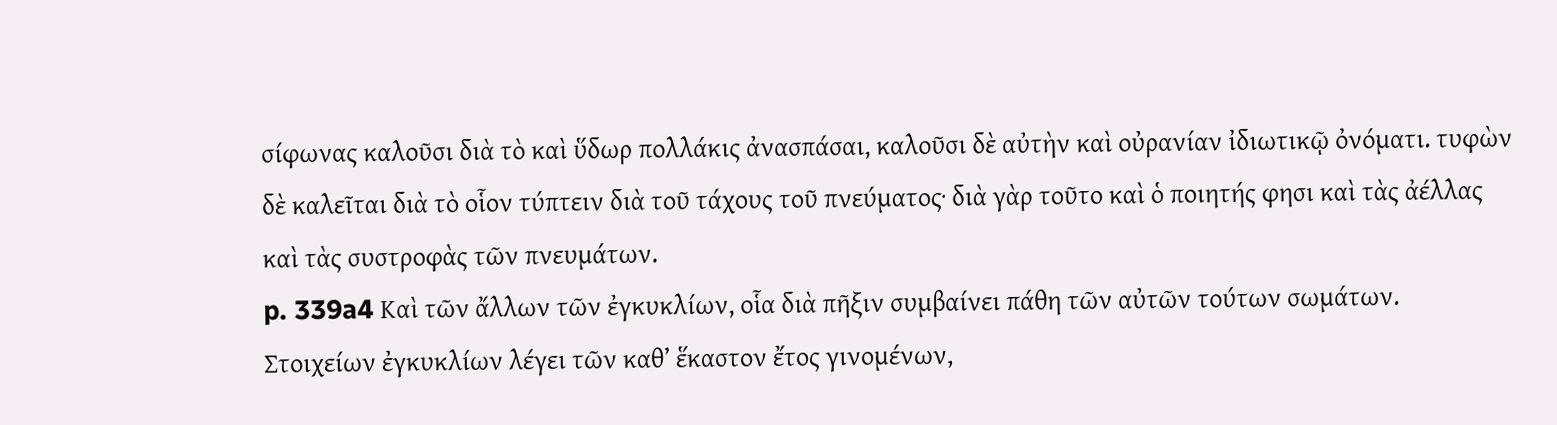σίφωνας καλοῦσι διὰ τὸ καὶ ὕδωρ πολλάκις ἀνασπάσαι, καλοῦσι δὲ αὐτὴν καὶ οὐρανίαν ἰδιωτικῷ ὀνόματι. τυφὼν δὲ καλεῖται διὰ τὸ οἷον τύπτειν διὰ τοῦ τάχους τοῦ πνεύματος· διὰ γὰρ τοῦτο καὶ ὁ ποιητής φησι καὶ τὰς ἀέλλας καὶ τὰς συστροφὰς τῶν πνευμάτων.
p. 339a4 Καὶ τῶν ἄλλων τῶν ἐγκυκλίων, οἷα διὰ πῆξιν συμβαίνει πάθη τῶν αὐτῶν τούτων σωμάτων.
Στοιχείων ἐγκυκλίων λέγει τῶν καθ’ ἕκαστον ἔτος γινομένων,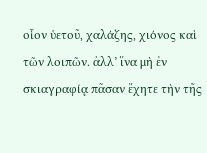οἷον ὑετοῦ, χαλάζης, χιόνος καὶ τῶν λοιπῶν. ἀλλ’ ἵνα μὴ ἐν σκιαγραφίᾳ πᾶσαν ἔχητε τὴν τῆς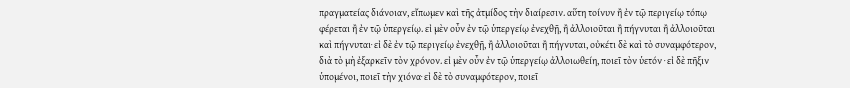πραγματείας διάνοιαν, εἴπωμεν καὶ τῆς ἀτμίδος τὴν διαίρεσιν. αὕτη τοίνυν ἢ ἐν τῷ περιγείῳ τόπῳ φέρεται ἢ ἐν τῷ ὑπεργείῳ. εἰ μὲν οὖν ἐν τῷ ὑπεργείῳ ἐνεχθῇ, ἢ ἀλλοιοῦται ἢ πήγνυται ἢ ἀλλοιοῦται καὶ πήγνυται· εἰ δὲ ἐν τῷ περιγείῳ ἐνεχθῇ, ἢ ἀλλοιοῦται ἢ πήγνυται, οὐκέτι δὲ καὶ τὸ συναμφότερον, διὰ τὸ μὴ ἐξαρκεῖν τὸν χρόνον. εἰ μὲν οὖν ἐν τῷ ὑπεργείῳ ἀλλοιωθείη, ποιεῖ τὸν ὑετόν · εἰ δὲ πῆξιν ὑπομένοι, ποιεῖ τὴν χιόνα· εἰ δὲ τὸ συναμφότερον, ποιεῖ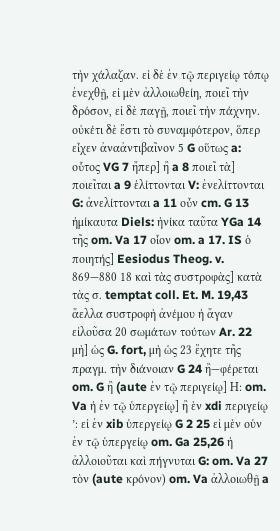τὴν χάλαζαν. εἰ δὲ ἐν τῷ περιγείῳ τόπῳ ἐνεχθῇ, εἰ μὲν ἀλλοιωθείη, ποιεῖ τὴν δρόσον, εἰ δὲ παγῇ, ποιεῖ τὴν πάχνην. οὐκέτι δὲ ἔστι τὸ συναμφότερον, ὅπερ εἶχεν ἀναἀντιβαῖνον 5 G οὕτως a: οὗτος VG 7 ἤπερ] ἢ a 8 ποιεῖ τὰ] ποιεῖται a 9 ἑλίττονται V: ἐνελίττονται G: ἀνελίττονται a 11 οὖν cm. G 13 ἡμίκαυτα Diels: ἡνίκα ταῦτα YGa 14 τῆς om. Va 17 οἷον om. a 17. IS ὁ ποιητής] Eesiodus Theog. v. 869—880 18 καὶ τὰς συστροφὰς] κατὰ τὰς σ. temptat coll. Et. M. 19,43 ἄελλα συστροφὴ ἀνέμου ἡ ἄγαν εἰλοῦσα 20 σωμάτων τούτων Ar. 22 μὴ] ὡς G. fort, μὴ ὡς 23 ἔχητε τῆς πραγμ. τὴν διάνοιαν G 24 ἢ—φέρεται om. G ἢ (aute ἐν τῷ περιγείῳ] Η: om. Va ἡ ἐν τῷ ὑπεργείῳ] ἢ ὲν xdi περιγείῳ ’: εἰ ἐν xib ὑπεργείῳ G 2 25 εἰ μὲν οὑν ἐν τῷ ὑπεργείῳ om. Ga 25,26 ἡ ἀλλοιοῦται καὶ πήγνυται G: om. Va 27 τὸν (aute κρόνον) om. Va ἀλλοιωθῇ a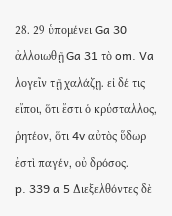28. 29 ὑπομένει Ga 30 ἀλλοιωθῇ Ga 31 τὸ om. Va λογεῖν τῇ χαλάζῃ. εἰ δέ τις εἴποι, ὅτι ἔστι ὁ κρύσταλλος, ῥητέον, ὅτι 4v αὐτὸς ὕδωρ ἐστὶ παγέν, οὐ δρόσος.
p. 339 a 5 Διεξελθόντες δὲ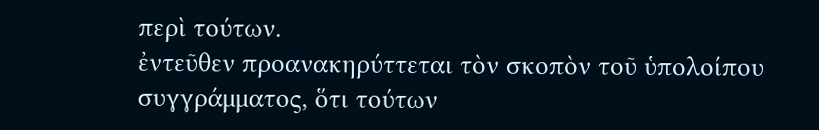περὶ τούτων.
ἐντεῦθεν προανακηρύττεται τὸν σκοπὸν τοῦ ὑπολοίπου συγγράμματος, ὅτι τούτων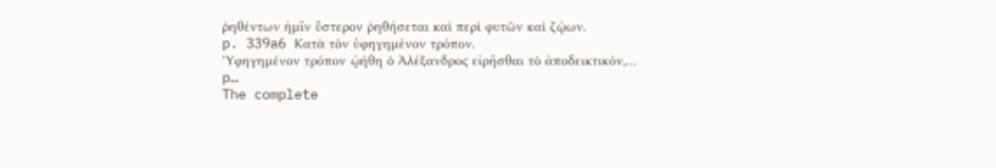ῥηθέντων ἡμῖν ὕστερον ῥηθήσεται καὶ περὶ φυτῶν καὶ ζῴων.
p. 339a6 Κατὰ τὸν ὑφηγημένον τρόπον.
‘Υφηγημένον τρόπον ᾠήθη ὁ Ἀλέξανδρος εἰρῆσθαι τὸ ἀποδεικτικόν,…
p…
The complete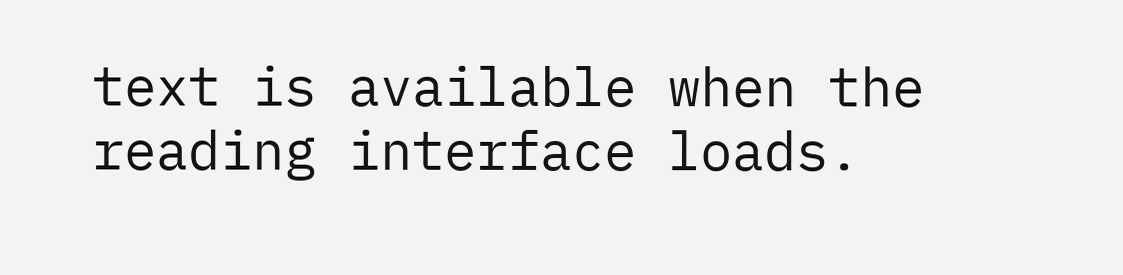text is available when the reading interface loads.